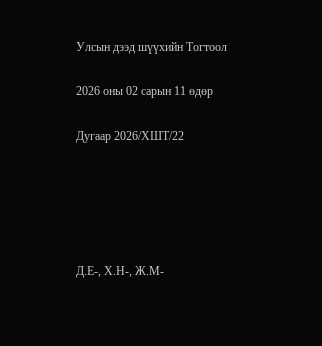Улсын дээд шүүхийн Тогтоол

2026 оны 02 сарын 11 өдөр

Дугаар 2026/ХШТ/22





Д.Е-, Х.Н-, Ж.М-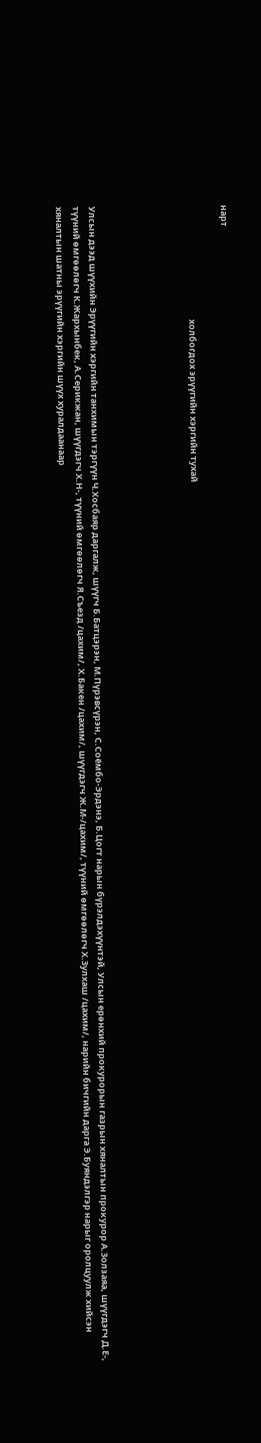нарт

                                                         холбогдох эрүүгийн хэргийн тухай





Улсын дээд шүүхийн Эрүүгийн хэргийн танхимын тэргүүн Ч.Хосбаяр даргалж, шүүгч Б.Батцэрэн, М.Пүрэвсүрэн, С.Соёмбо-Эрдэнэ, Б.Цогт нарын бүрэлдэхүүнтэй, Улсын ерөнхий прокурорын газрын хяналтын прокурор А.Золзаяа, шүүгдэгч Д.Е-, түүний өмгөөлөгч К.Жархынбек, А.Серикжан, шүүгдэгч Х.Н-, түүний өмгөөлөгч Я.Съезд /цахим/, Х.Бакен /цахим/, шүүгдэгч Ж.М-/цахим/, түүний өмгөөлөгч Х.Зулхаш /цахим/, нарийн бичгийн дарга Э.Буяндэлгэр нарыг оролцуулж хийсэн хяналтын шатны эрүүгийн хэргийн шүүх хуралдаанаар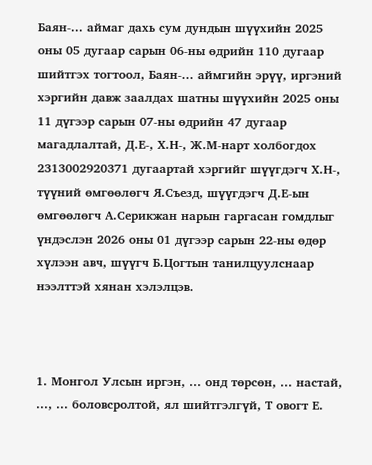Баян-... аймаг дахь сум дундын шүүхийн 2025 оны 05 дугаар сарын 06-ны өдрийн 110 дугаар шийтгэх тогтоол, Баян-... аймгийн эрүү, иргэний хэргийн давж заалдах шатны шүүхийн 2025 оны 11 дүгээр сарын 07-ны өдрийн 47 дугаар магадлалтай, Д.Е-, Х.Н-, Ж.М-нарт холбогдох 2313002920371 дугаартай хэргийг шүүгдэгч Х.Н-, түүний өмгөөлөгч Я.Съезд, шүүгдэгч Д.Е-ын өмгөөлөгч А.Серикжан нарын гаргасан гомдлыг үндэслэн 2026 оны 01 дүгээр сарын 22-ны өдөр хүлээн авч, шүүгч Б.Цогтын танилцуулснаар нээлттэй хянан хэлэлцэв.



1. Монгол Улсын иргэн, ... онд төрсөн, ... настай, ..., ... боловсролтой, ял шийтгэлгүй, Т овогт Е.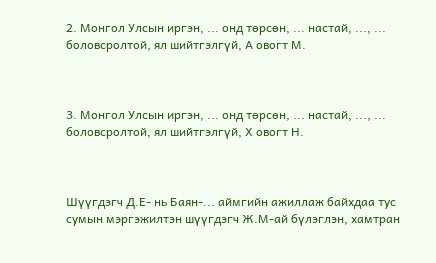2. Монгол Улсын иргэн, ... онд төрсөн, ... настай, ..., ... боловсролтой, ял шийтгэлгүй, А овогт М.



3. Монгол Улсын иргэн, ... онд төрсөн, ... настай, ..., ... боловсролтой, ял шийтгэлгүй, Х овогт Н.



Шүүгдэгч Д.Е- нь Баян-... аймгийн ажиллаж байхдаа тус сумын мэргэжилтэн шүүгдэгч Ж.М-ай бүлэглэн, хамтран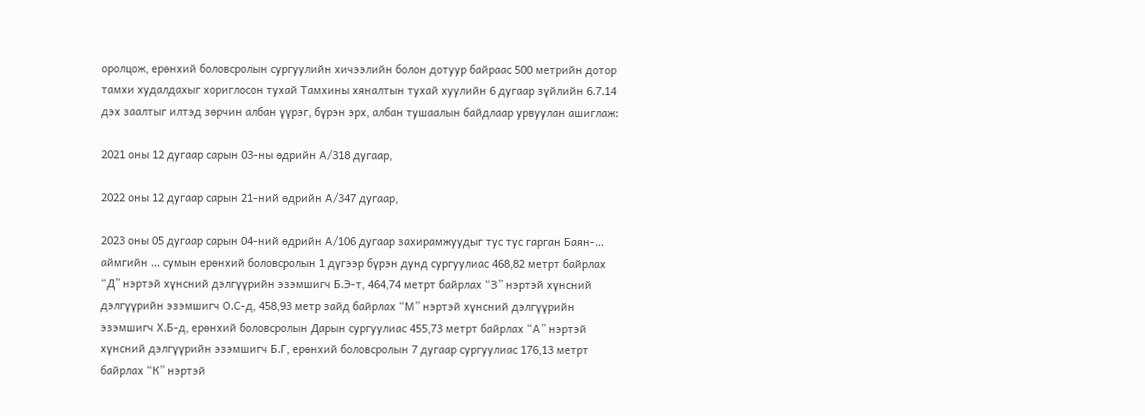оролцож, ерөнхий боловсролын сургуулийн хичээлийн болон дотуур байраас 500 метрийн дотор тамхи худалдахыг хориглосон тухай Тамхины хяналтын тухай хуулийн 6 дугаар зүйлийн 6.7.14 дэх заалтыг илтэд зөрчин албан үүрэг, бүрэн эрх, албан тушаалын байдлаар урвуулан ашиглаж:

2021 оны 12 дугаар сарын 03-ны өдрийн А/318 дугаар,

2022 оны 12 дугаар сарын 21-ний өдрийн А/347 дугаар,

2023 оны 05 дугаар сарын 04-ний өдрийн А/106 дугаар захирамжуудыг тус тус гарган Баян-... аймгийн ... сумын ерөнхий боловсролын 1 дүгээр бүрэн дунд сургуулиас 468,82 метрт байрлах “Д” нэртэй хүнсний дэлгүүрийн эзэмшигч Б.Э-т, 464,74 метрт байрлах “З” нэртэй хүнсний дэлгүүрийн эзэмшигч О.С-д, 458,93 метр зайд байрлах “М” нэртэй хүнсний дэлгүүрийн эзэмшигч Х.Б-д, ерөнхий боловсролын Дарын сургуулиас 455,73 метрт байрлах “А” нэртэй хүнсний дэлгүүрийн эзэмшигч Б.Г, ерөнхий боловсролын 7 дугаар сургуулиас 176,13 метрт байрлах “К” нэртэй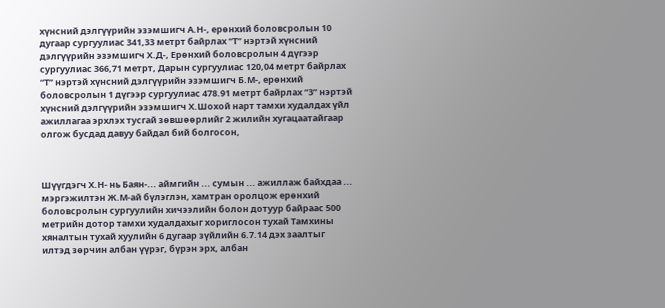хүнсний дэлгүүрийн эзэмшигч А.Н-, ерөнхий боловсролын 10 дугаар сургуулиас 341,33 метрт байрлах “Т” нэртэй хүнсний дэлгүүрийн эзэмшигч Х.Д-, Ерөнхий боловсролын 4 дүгээр сургуулиас 366,71 метрт, Дарын сургуулиас 120,04 метрт байрлах “Т” нэртэй хүнсний дэлгүүрийн эзэмшигч Б.М-, ерөнхий боловсролын 1 дүгээр сургуулиас 478.91 метрт байрлах “З” нэртэй хүнсний дэлгүүрийн эзэмшигч Х.Шохой нарт тамхи худалдах үйл ажиллагаа эрхлэх тусгай зөвшөөрлийг 2 жилийн хугацаатайгаар олгож бусдад давуу байдал бий болгосон,



Шүүгдэгч Х.Н- нь Баян-... аймгийн ... сумын ... ажиллаж байхдаа ... мэргэжилтэн Ж.М-ай бүлэглэн, хамтран оролцож ерөнхий боловсролын сургуулийн хичээлийн болон дотуур байраас 500 метрийн дотор тамхи худалдахыг хориглосон тухай Тамхины хяналтын тухай хуулийн 6 дугаар зүйлийн 6.7.14 дэх заалтыг илтэд зөрчин албан үүрэг, бүрэн эрх, албан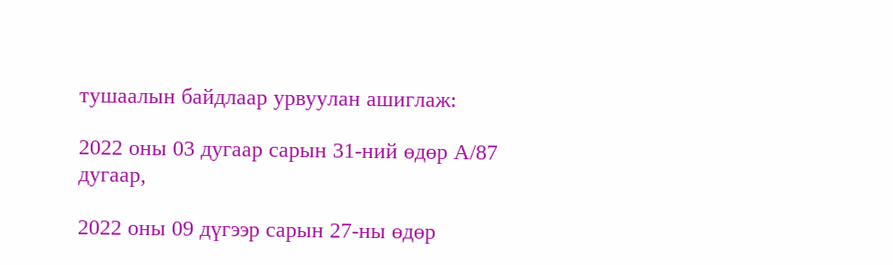тушаалын байдлаар урвуулан ашиглаж:

2022 оны 03 дугаар сарын 31-ний өдөр А/87 дугаар,

2022 оны 09 дүгээр сарын 27-ны өдөр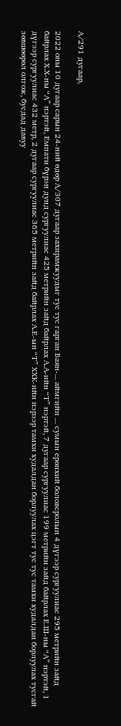А/291 дугаар,

2022 оны 10 дугаар сарын 24-ний өдөр А/307 дугаар захирамжуудыг тус тус гарган Баян-... аймгийн ... сумын ерөнхий боловсролын 4 дүгээр сургуулиас 295 метрийн зайд байрлах Х.Х-ны “А” нэртэй, Емпати бүрэн дунд сургуулиас 425 метрийн зайд байрлах А.А-ийн “Т” нэртэй, 7 дугаар сургуулиас 199 метрийн зайд байрлах Е.Ш-ны “А” нэртэй, 1 дүгээр сургуулиас 432 метр, 2 дугаар сургуулиас 365 метрийн зайд байрлах А.Е-ын “Т” ХХК-ийн нэрээр тамхи худалдан борлуулах цэгт тус тус тамхи худалдан борлуулах тусгай зөвшөөрөл олгож, бусдад давуу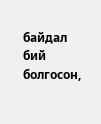байдал бий болгосон,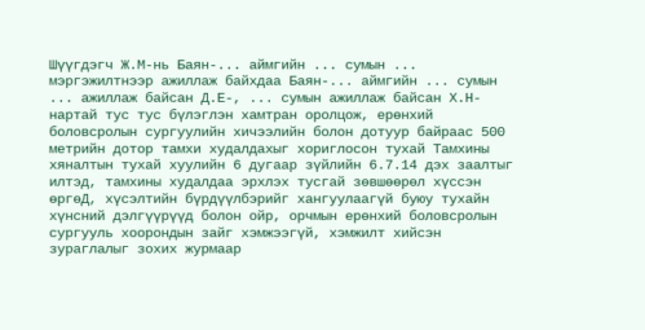Шүүгдэгч Ж.М-нь Баян-... аймгийн ... сумын ... мэргэжилтнээр ажиллаж байхдаа Баян-... аймгийн ... сумын ... ажиллаж байсан Д.Е-, ... сумын ажиллаж байсан Х.Н- нартай тус тус бүлэглэн хамтран оролцож, ерөнхий боловсролын сургуулийн хичээлийн болон дотуур байраас 500 метрийн дотор тамхи худалдахыг хориглосон тухай Тамхины хяналтын тухай хуулийн 6 дугаар зүйлийн 6.7.14 дэх заалтыг илтэд, тамхины худалдаа эрхлэх тусгай зөвшөөрөл хүссэн өргөД, хүсэлтийн бүрдүүлбэрийг хангуулаагүй буюу тухайн хүнсний дэлгүүрүүд болон ойр, орчмын ерөнхий боловсролын сургууль хоорондын зайг хэмжээгүй, хэмжилт хийсэн зураглалыг зохих журмаар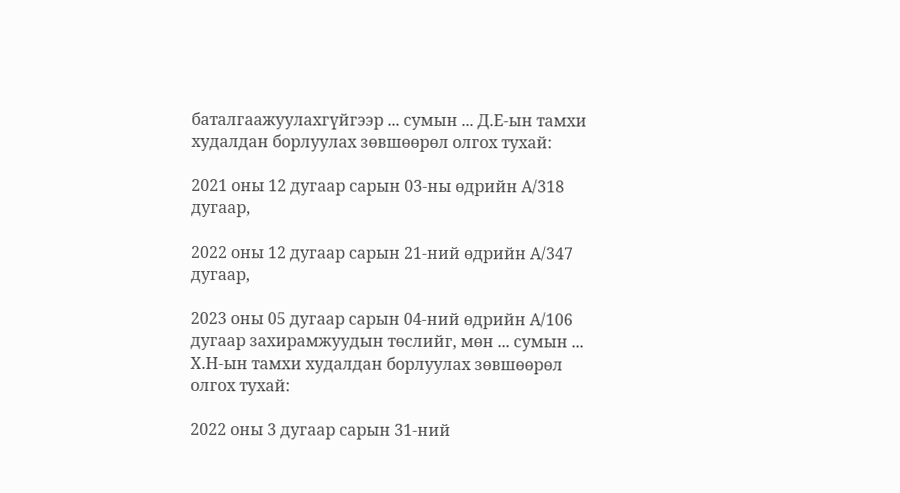баталгаажуулахгүйгээр ... сумын ... Д.Е-ын тамхи худалдан борлуулах зөвшөөрөл олгох тухай:

2021 оны 12 дугаар сарын 03-ны өдрийн А/318 дугаар,

2022 оны 12 дугаар сарын 21-ний өдрийн А/347 дугаар,

2023 оны 05 дугаар сарын 04-ний өдрийн А/106 дугаар захирамжуудын төслийг, мөн ... сумын ... Х.Н-ын тамхи худалдан борлуулах зөвшөөрөл олгох тухай:

2022 оны 3 дугаар сарын 31-ний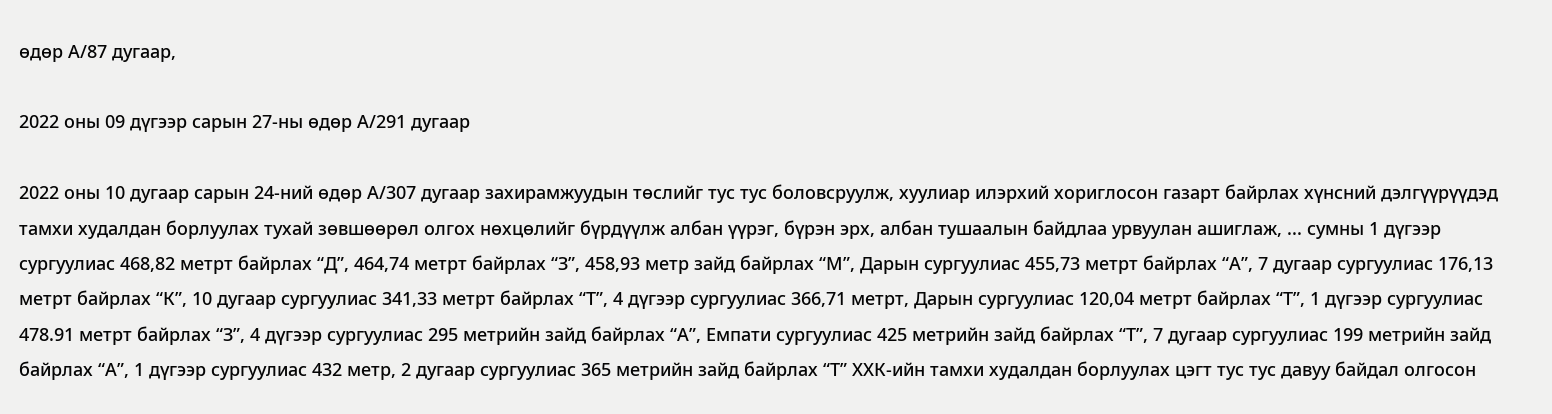өдөр А/87 дугаар,

2022 оны 09 дүгээр сарын 27-ны өдөр А/291 дугаар

2022 оны 10 дугаар сарын 24-ний өдөр А/307 дугаар захирамжуудын төслийг тус тус боловсруулж, хуулиар илэрхий хориглосон газарт байрлах хүнсний дэлгүүрүүдэд тамхи худалдан борлуулах тухай зөвшөөрөл олгох нөхцөлийг бүрдүүлж албан үүрэг, бүрэн эрх, албан тушаалын байдлаа урвуулан ашиглаж, ... сумны 1 дүгээр сургуулиас 468,82 метрт байрлах “Д”, 464,74 метрт байрлах “З”, 458,93 метр зайд байрлах “М”, Дарын сургуулиас 455,73 метрт байрлах “А”, 7 дугаар сургуулиас 176,13 метрт байрлах “К”, 10 дугаар сургуулиас 341,33 метрт байрлах “Т”, 4 дүгээр сургуулиас 366,71 метрт, Дарын сургуулиас 120,04 метрт байрлах “Т”, 1 дүгээр сургуулиас 478.91 метрт байрлах “З”, 4 дүгээр сургуулиас 295 метрийн зайд байрлах “А”, Емпати сургуулиас 425 метрийн зайд байрлах “Т”, 7 дугаар сургуулиас 199 метрийн зайд байрлах “А”, 1 дүгээр сургуулиас 432 метр, 2 дугаар сургуулиас 365 метрийн зайд байрлах “Т” ХХК-ийн тамхи худалдан борлуулах цэгт тус тус давуу байдал олгосон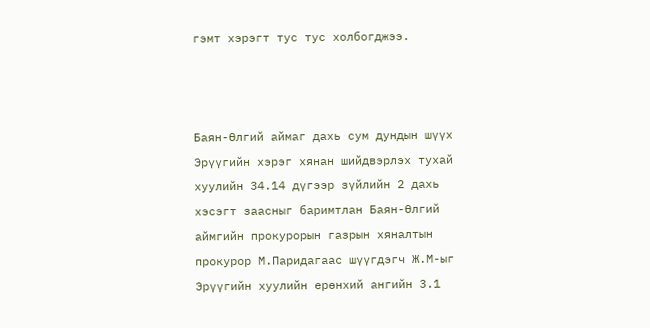гэмт хэрэгт тус тус холбогджээ.



Баян-Өлгий аймаг дахь сум дундын шүүх Эрүүгийн хэрэг хянан шийдвэрлэх тухай хуулийн 34.14 дүгээр зүйлийн 2 дахь хэсэгт заасныг баримтлан Баян-Өлгий аймгийн прокурорын газрын хяналтын прокурор М.Паридагаас шүүгдэгч Ж.М-ыг Эрүүгийн хуулийн ерөнхий ангийн 3.1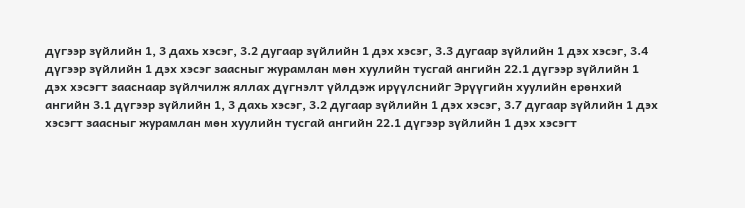дүгээр зүйлийн 1, 3 дахь хэсэг, 3.2 дугаар зүйлийн 1 дэх хэсэг, 3.3 дугаар зүйлийн 1 дэх хэсэг, 3.4 дүгээр зүйлийн 1 дэх хэсэг заасныг журамлан мөн хуулийн тусгай ангийн 22.1 дүгээр зүйлийн 1 дэх хэсэгт зааснаар зүйлчилж яллах дүгнэлт үйлдэж ирүүлснийг Эрүүгийн хуулийн ерөнхий ангийн 3.1 дүгээр зүйлийн 1, 3 дахь хэсэг, 3.2 дугаар зүйлийн 1 дэх хэсэг, 3.7 дугаар зүйлийн 1 дэх хэсэгт заасныг журамлан мөн хуулийн тусгай ангийн 22.1 дүгээр зүйлийн 1 дэх хэсэгт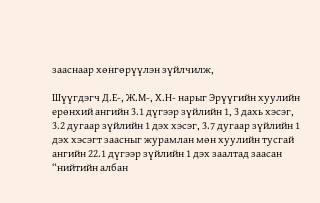зааснаар хөнгөрүүлэн зүйлчилж,

Шүүгдэгч Д.Е-, Ж.М-, Х.Н- нарыг Эрүүгийн хуулийн ерөнхий ангийн 3.1 дүгээр зүйлийн 1, 3 дахь хэсэг, 3.2 дугаар зүйлийн 1 дэх хэсэг, 3.7 дугаар зүйлийн 1 дэх хэсэгт заасныг журамлан мөн хуулийн тусгай ангийн 22.1 дүгээр зүйлийн 1 дэх заалтад заасан “нийтийн албан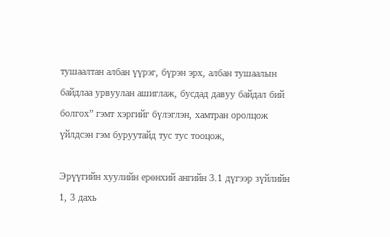тушаалтан албан үүрэг, бүрэн эрх, албан тушаалын байдлаа урвуулан ашиглаж, бусдад давуу байдал бий болгох” гэмт хэргийг бүлэглэн, хамтран оролцож үйлдсэн гэм буруутайд тус тус тооцож,

Эрүүгийн хуулийн ерөнхий ангийн 3.1 дүгээр зүйлийн 1, 3 дахь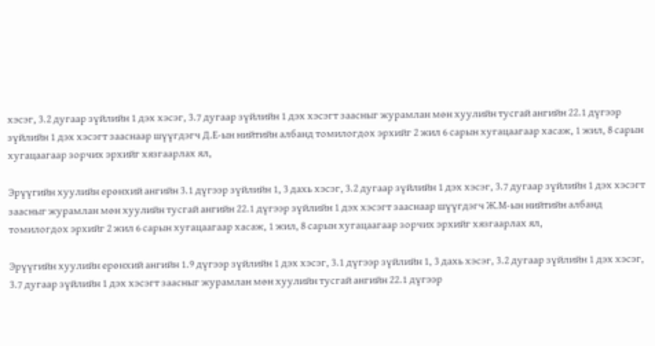хэсэг, 3.2 дугаар зүйлийн 1 дэх хэсэг, 3.7 дугаар зүйлийн 1 дэх хэсэгт заасныг журамлан мөн хуулийн тусгай ангийн 22.1 дүгээр зүйлийн 1 дэх хэсэгт зааснаар шүүгдэгч Д.Е-ын нийтийн албанд томилогдох эрхийг 2 жил 6 сарын хугацаагаар хасаж, 1 жил, 8 сарын хугацаагаар зорчих эрхийг хязгаарлах ял,

Эрүүгийн хуулийн ерөнхий ангийн 3.1 дүгээр зүйлийн 1, 3 дахь хэсэг, 3.2 дугаар зүйлийн 1 дэх хэсэг, 3.7 дугаар зүйлийн 1 дэх хэсэгт заасныг журамлан мөн хуулийн тусгай ангийн 22.1 дүгээр зүйлийн 1 дэх хэсэгт зааснаар шүүгдэгч Ж.М-ын нийтийн албанд томилогдох эрхийг 2 жил 6 сарын хугацаагаар хасаж, 1 жил, 8 сарын хугацаагаар зорчих эрхийг хязгаарлах ял,

Эрүүгийн хуулийн ерөнхий ангийн 1.9 дүгээр зүйлийн 1 дэх хэсэг, 3.1 дүгээр зүйлийн 1, 3 дахь хэсэг, 3.2 дугаар зүйлийн 1 дэх хэсэг, 3.7 дугаар зүйлийн 1 дэх хэсэгт заасныг журамлан мөн хуулийн тусгай ангийн 22.1 дүгээр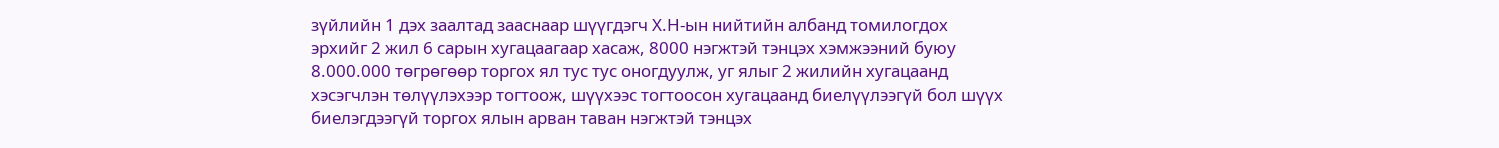зүйлийн 1 дэх заалтад зааснаар шүүгдэгч Х.Н-ын нийтийн албанд томилогдох эрхийг 2 жил 6 сарын хугацаагаар хасаж, 8000 нэгжтэй тэнцэх хэмжээний буюу 8.000.000 төгрөгөөр торгох ял тус тус оногдуулж, уг ялыг 2 жилийн хугацаанд хэсэгчлэн төлүүлэхээр тогтоож, шүүхээс тогтоосон хугацаанд биелүүлээгүй бол шүүх биелэгдээгүй торгох ялын арван таван нэгжтэй тэнцэх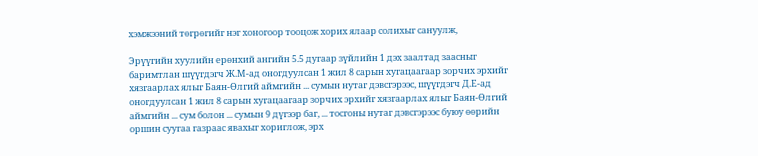хэмжээний төгрөгийг нэг хоногоор тооцож хорих ялаар солихыг сануулж,

Эрүүгийн хуулийн ерөнхий ангийн 5.5 дугаар зүйлийн 1 дэх заалтад заасныг баримтлан шүүгдэгч Ж.М-ад оногдуулсан 1 жил 8 сарын хугацаагаар зорчих эрхийг хязгаарлах ялыг Баян-Өлгий аймгийн ... сумын нутаг дэвсгэрээс, шүүгдэгч Д.Е-ад оногдуулсан 1 жил 8 сарын хугацаагаар зорчих эрхийг хязгаарлах ялыг Баян-Өлгий аймгийн ... сум болон ... сумын 9 дүгээр баг, ... тосгоны нутаг дэвсгэрээс буюу өөрийн оршин суугаа газраас явахыг хориглож, эрх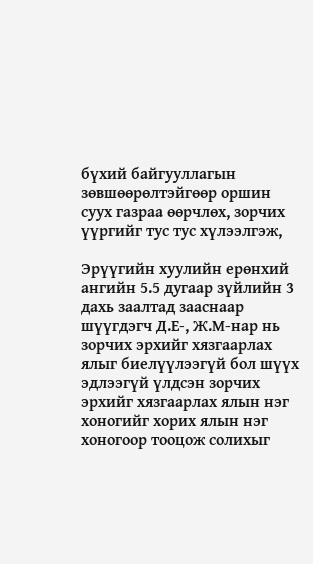бүхий байгууллагын зөвшөөрөлтэйгөөр оршин суух газраа өөрчлөх, зорчих үүргийг тус тус хүлээлгэж,

Эрүүгийн хуулийн ерөнхий ангийн 5.5 дугаар зүйлийн 3 дахь заалтад зааснаар шүүгдэгч Д.Е-, Ж.М-нар нь зорчих эрхийг хязгаарлах ялыг биелүүлээгүй бол шүүх эдлээгүй үлдсэн зорчих эрхийг хязгаарлах ялын нэг хоногийг хорих ялын нэг хоногоор тооцож солихыг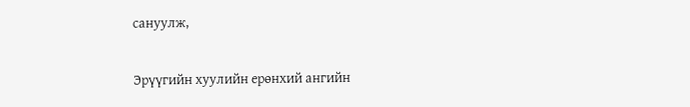сануулж,

Эрүүгийн хуулийн ерөнхий ангийн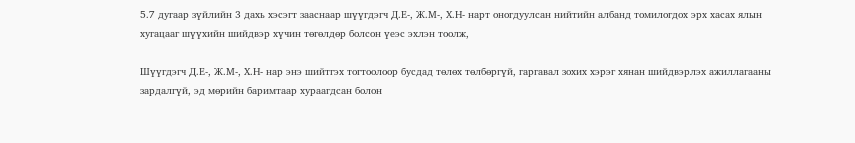5.7 дугаар зүйлийн 3 дахь хэсэгт зааснаар шүүгдэгч Д.Е-, Ж.М-, Х.Н- нарт оногдуулсан нийтийн албанд томилогдох эрх хасах ялын хугацааг шүүхийн шийдвэр хүчин төгөлдөр болсон үеэс эхлэн тоолж,

Шүүгдэгч Д.Е-, Ж.М-, Х.Н- нар энэ шийтгэх тогтоолоор бусдад төлөх төлбөргүй, гаргавал зохих хэрэг хянан шийдвэрлэх ажиллагааны зардалгүй, эд мөрийн баримтаар хураагдсан болон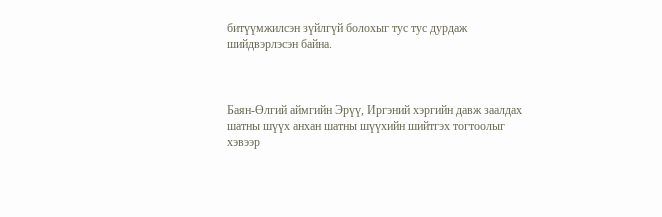битүүмжилсэн зүйлгүй болохыг тус тус дурдаж шийдвэрлэсэн байна.



Баян-Өлгий аймгийн Эрүү, Иргэний хэргийн давж заалдах шатны шүүх анхан шатны шүүхийн шийтгэх тогтоолыг хэвээр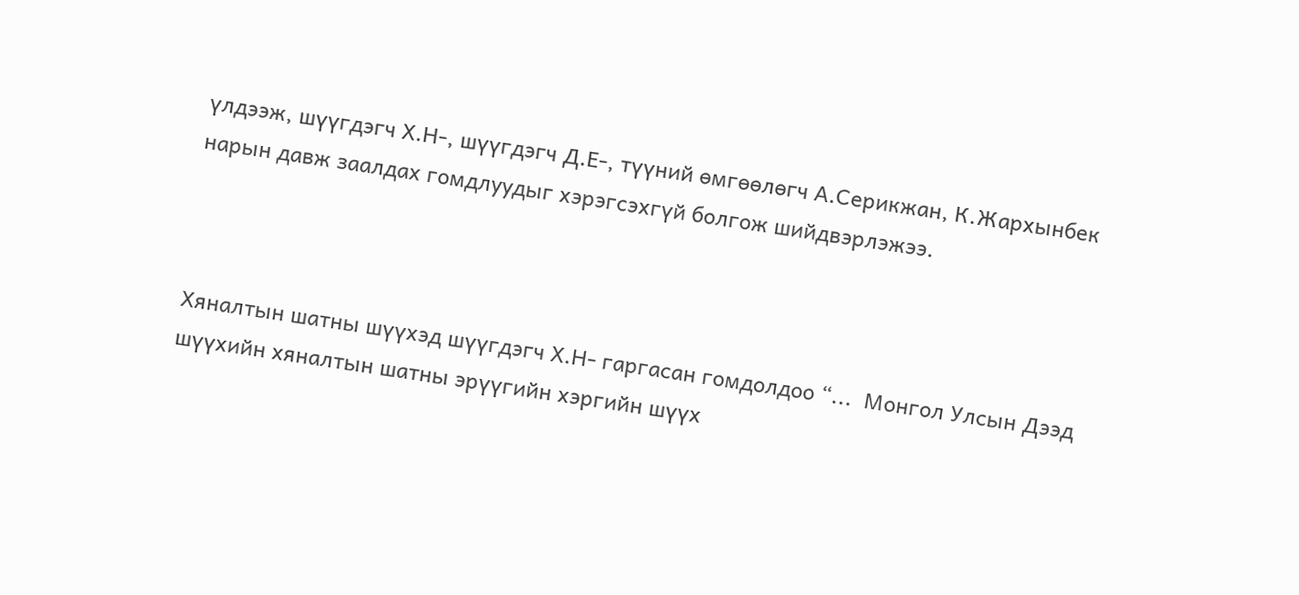үлдээж, шүүгдэгч Х.Н-, шүүгдэгч Д.Е-, түүний өмгөөлөгч А.Серикжан, К.Жархынбек нарын давж заалдах гомдлуудыг хэрэгсэхгүй болгож шийдвэрлэжээ.



Хяналтын шатны шүүхэд шүүгдэгч Х.Н- гаргасан гомдолдоо “...  Монгол Улсын Дээд шүүхийн хяналтын шатны эрүүгийн хэргийн шүүх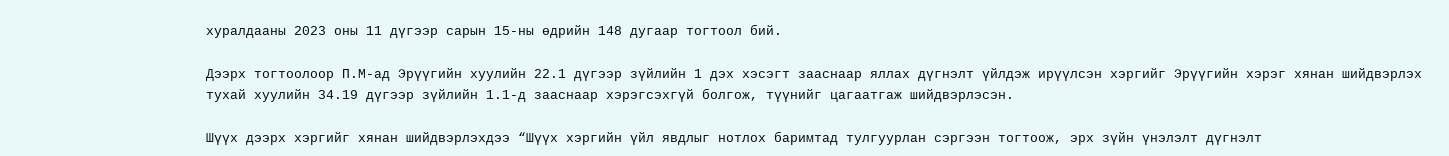хуралдааны 2023 оны 11 дүгээр сарын 15-ны өдрийн 148 дугаар тогтоол бий.

Дээрх тогтоолоор П.М-ад Эрүүгийн хуулийн 22.1 дүгээр зүйлийн 1 дэх хэсэгт зааснаар яллах дүгнэлт үйлдэж ирүүлсэн хэргийг Эрүүгийн хэрэг хянан шийдвэрлэх тухай хуулийн 34.19 дүгээр зүйлийн 1.1-д зааснаар хэрэгсэхгүй болгож, түүнийг цагаатгаж шийдвэрлэсэн.

Шүүх дээрх хэргийг хянан шийдвэрлэхдээ “Шүүх хэргийн үйл явдлыг нотлох баримтад тулгуурлан сэргээн тогтоож, эрх зүйн үнэлэлт дүгнэлт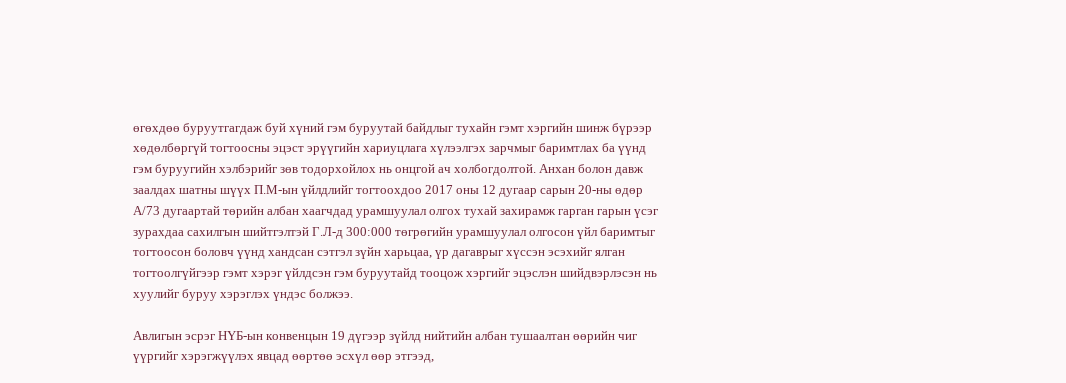өгөхдөө буруутгагдаж буй хүний гэм буруутай байдлыг тухайн гэмт хэргийн шинж бүрээр хөдөлбөргүй тогтоосны эцэст эрүүгийн хариуцлага хүлээлгэх зарчмыг баримтлах ба үүнд гэм буруугийн хэлбэрийг зөв тодорхойлох нь онцгой ач холбогдолтой. Анхан болон давж заалдах шатны шүүх П.М-ын үйлдлийг тогтоохдоо 2017 оны 12 дугаар сарын 20-ны өдөр А/73 дугаартай төрийн албан хаагчдад урамшуулал олгох тухай захирамж гарган гарын үсэг зурахдаа сахилгын шийтгэлтэй Г.Л-д 300:000 төгрөгийн урамшуулал олгосон үйл баримтыг тогтоосон боловч үүнд хандсан сэтгэл зүйн харьцаа, үр дагаврыг хүссэн эсэхийг ялган тогтоолгүйгээр гэмт хэрэг үйлдсэн гэм буруутайд тооцож хэргийг эцэслэн шийдвэрлэсэн нь хуулийг буруу хэрэглэх үндэс болжээ.

Авлигын эсрэг НҮБ-ын конвенцын 19 дүгээр зүйлд нийтийн албан тушаалтан өөрийн чиг үүргийг хэрэгжүүлэх явцад өөртөө эсхүл өөр этгээд,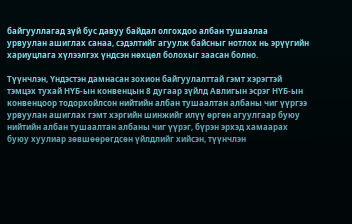байгууллагад зүй бус давуу байдал олгохдоо албан тушаалаа урвуулан ашиглах санаа, сэдэлтийг агуулж байсныг нотлох нь эрүүгийн хариуцлага хүлээлгэх үндсэн нөхцөл болохыг заасан болно.

Түүнчлэн, Үндэстэн дамнасан зохион байгуулалттай гэмт хэрэгтэй тэмцэх тухай НҮБ-ын конвенцын 8 дугаар зүйлд Авлигын эсрэг НҮБ-ын конвенцоор тодорхойлсон нийтийн албан тушаалтан албаны чиг үүргээ урвуулан ашиглах гэмт хэргийн шинжийг илүү өргөн агуулгаар буюу нийтийн албан тушаалтан албаны чиг үүрэг, бүрэн эрхэд хамаарах буюу хуулиар зөвшөөрөгдсөн үйлдлийг хийсэн, түүнчлэн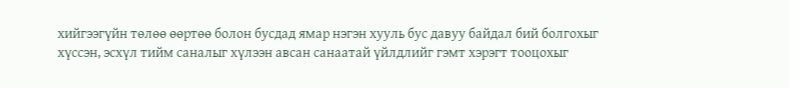хийгээгүйн төлөө өөртөө болон бусдад ямар нэгэн хууль бус давуу байдал бий болгохыг хүссэн, эсхүл тийм саналыг хүлээн авсан санаатай үйлдлийг гэмт хэрэгт тооцохыг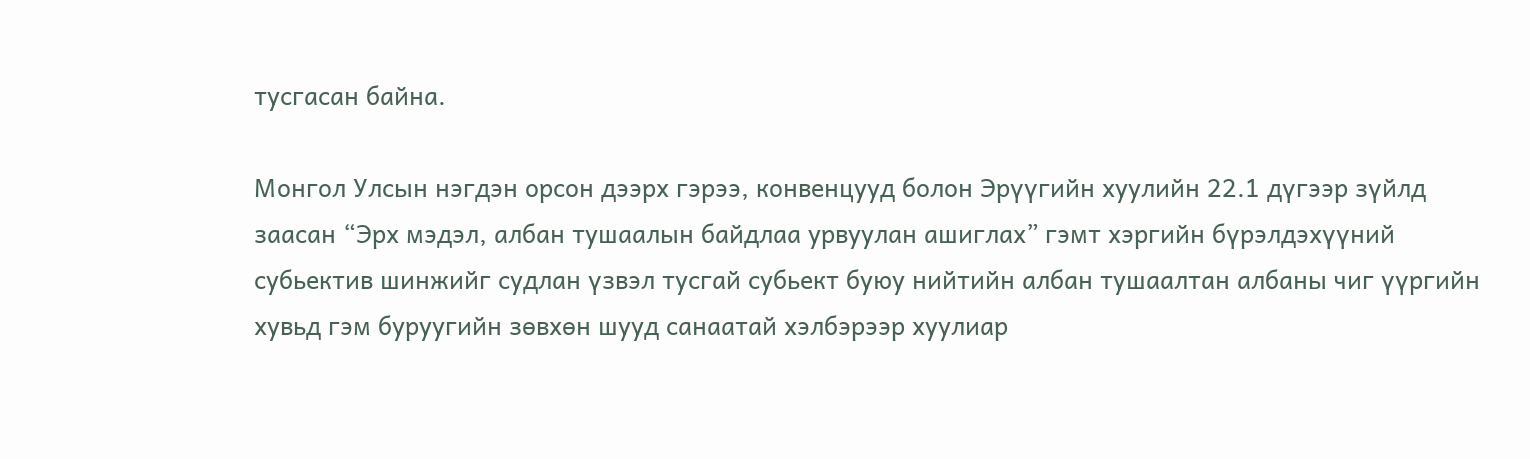тусгасан байна.

Монгол Улсын нэгдэн орсон дээрх гэрээ, конвенцууд болон Эрүүгийн хуулийн 22.1 дүгээр зүйлд заасан “Эрх мэдэл, албан тушаалын байдлаа урвуулан ашиглах” гэмт хэргийн бүрэлдэхүүний субьектив шинжийг судлан үзвэл тусгай субьект буюу нийтийн албан тушаалтан албаны чиг үүргийн хувьд гэм буруугийн зөвхөн шууд санаатай хэлбэрээр хуулиар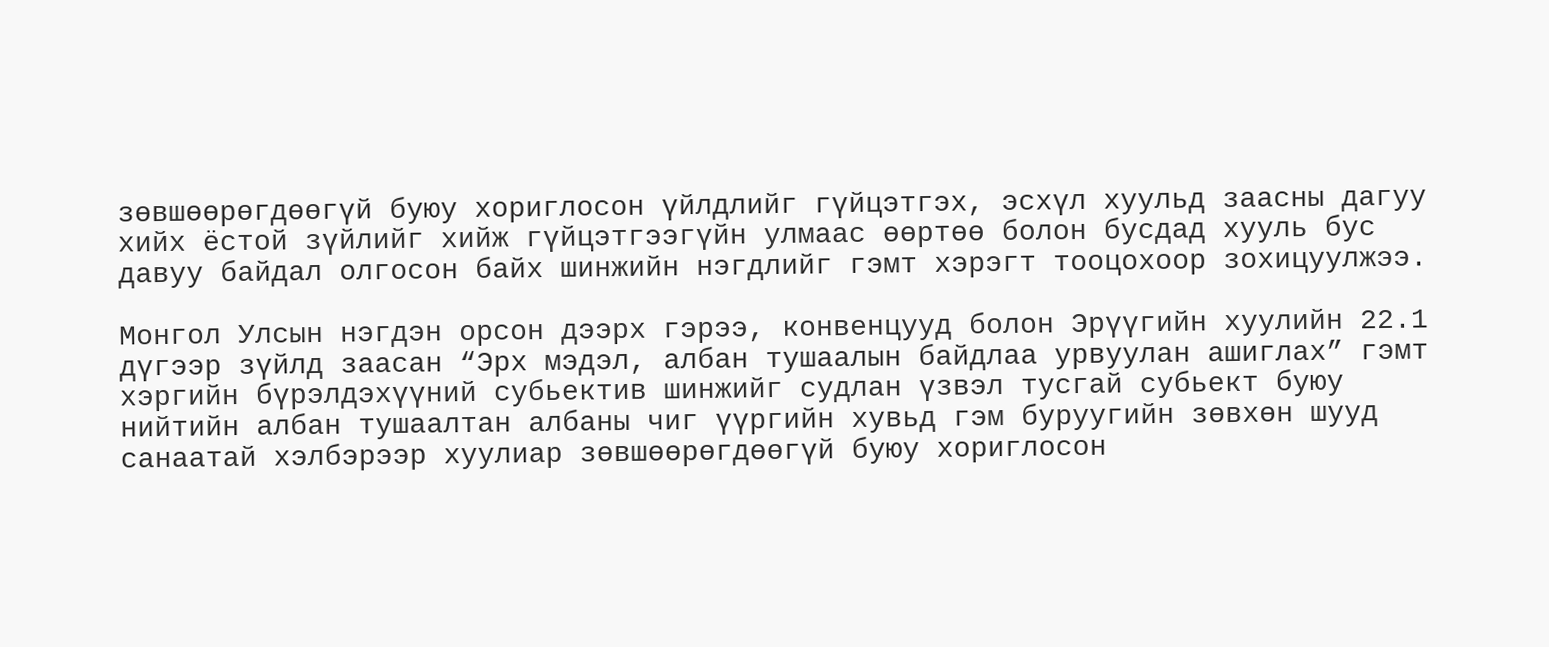зөвшөөрөгдөөгүй буюу хориглосон үйлдлийг гүйцэтгэх, эсхүл хуульд заасны дагуу хийх ёстой зүйлийг хийж гүйцэтгээгүйн улмаас өөртөө болон бусдад хууль бус давуу байдал олгосон байх шинжийн нэгдлийг гэмт хэрэгт тооцохоор зохицуулжээ.

Монгол Улсын нэгдэн орсон дээрх гэрээ, конвенцууд болон Эрүүгийн хуулийн 22.1 дүгээр зүйлд заасан “Эрх мэдэл, албан тушаалын байдлаа урвуулан ашиглах” гэмт хэргийн бүрэлдэхүүний субьектив шинжийг судлан үзвэл тусгай субьект буюу нийтийн албан тушаалтан албаны чиг үүргийн хувьд гэм буруугийн зөвхөн шууд санаатай хэлбэрээр хуулиар зөвшөөрөгдөөгүй буюу хориглосон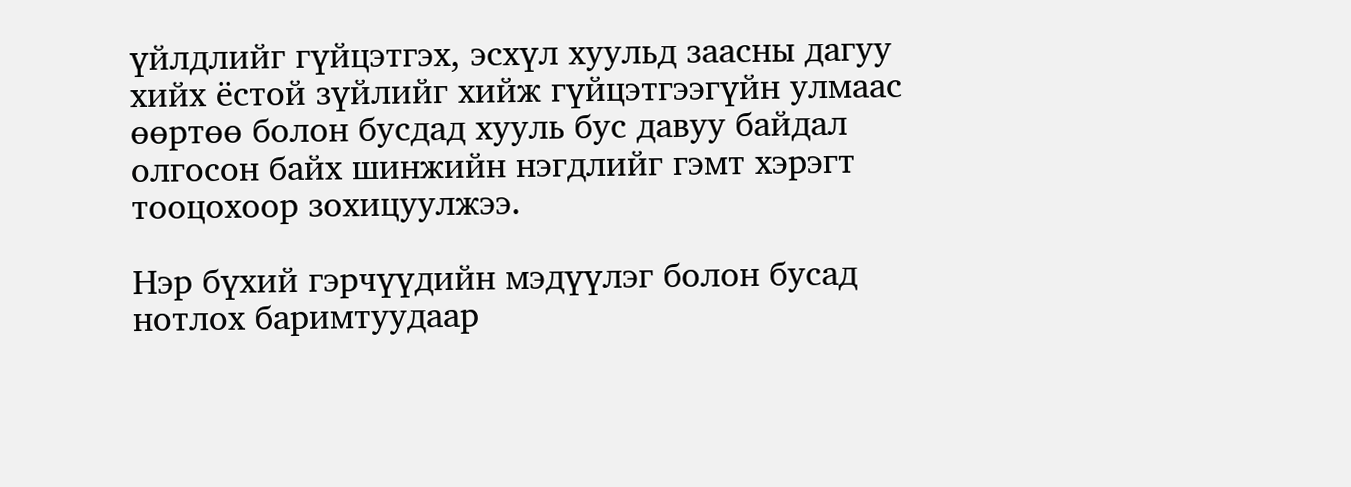үйлдлийг гүйцэтгэх, эсхүл хуульд заасны дагуу хийх ёстой зүйлийг хийж гүйцэтгээгүйн улмаас өөртөө болон бусдад хууль бус давуу байдал олгосон байх шинжийн нэгдлийг гэмт хэрэгт тооцохоор зохицуулжээ.

Нэр бүхий гэрчүүдийн мэдүүлэг болон бусад нотлох баримтуудаар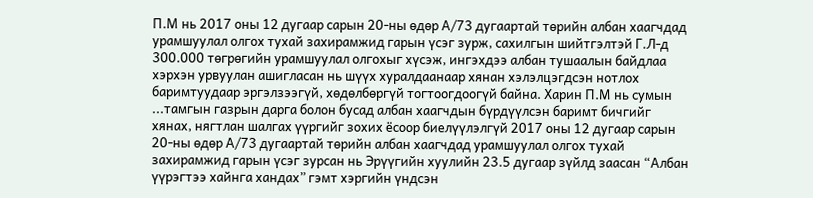П.М нь 2017 оны 12 дугаар сарын 20-ны өдөр А/73 дугаартай төрийн албан хаагчдад урамшуулал олгох тухай захирамжид гарын үсэг зурж, сахилгын шийтгэлтэй Г.Л-д 300.000 төгрөгийн урамшуулал олгохыг хүсэж, ингэхдээ албан тушаалын байдлаа хэрхэн урвуулан ашигласан нь шүүх хуралдаанаар хянан хэлэлцэгдсэн нотлох баримтуудаар эргэлзээгүй, хөдөлбөргүй тогтоогдоогүй байна. Харин П.М нь сумын ...тамгын газрын дарга болон бусад албан хаагчдын бүрдүүлсэн баримт бичгийг хянах, нягтлан шалгах үүргийг зохих ёсоор биелүүлэлгүй 2017 оны 12 дугаар сарын 20-ны өдөр А/73 дугаартай төрийн албан хаагчдад урамшуулал олгох тухай захирамжид гарын үсэг зурсан нь Эрүүгийн хуулийн 23.5 дугаар зүйлд заасан “Албан үүрэгтээ хайнга хандах” гэмт хэргийн үндсэн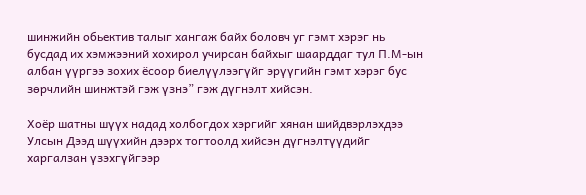шинжийн обьектив талыг хангаж байх боловч уг гэмт хэрэг нь бусдад их хэмжээний хохирол учирсан байхыг шаарддаг тул П.М-ын албан үүргээ зохих ёсоор биелүүлээгүйг эрүүгийн гэмт хэрэг бус зөрчлийн шинжтэй гэж үзнэ” гэж дүгнэлт хийсэн.

Хоёр шатны шүүх надад холбогдох хэргийг хянан шийдвэрлэхдээ Улсын Дээд шүүхийн дээрх тогтоолд хийсэн дүгнэлтүүдийг харгалзан үзэхгүйгээр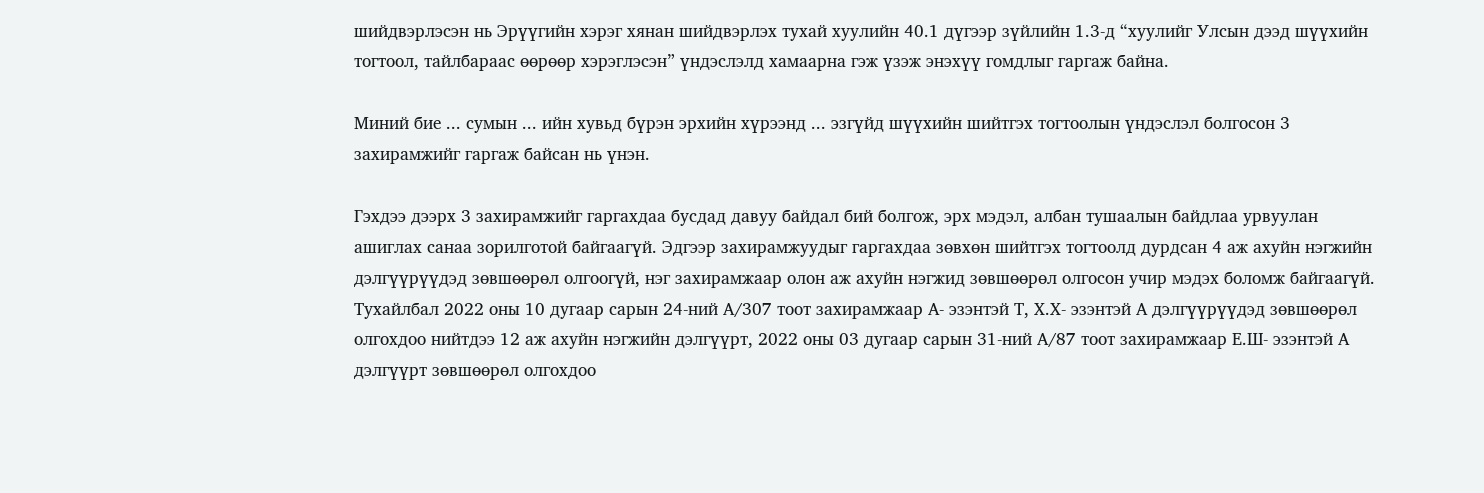шийдвэрлэсэн нь Эрүүгийн хэрэг хянан шийдвэрлэх тухай хуулийн 40.1 дүгээр зүйлийн 1.3-д “хуулийг Улсын дээд шүүхийн тогтоол, тайлбараас өөрөөр хэрэглэсэн” үндэслэлд хамаарна гэж үзэж энэхүү гомдлыг гаргаж байна.

Миний бие ... сумын ... ийн хувьд бүрэн эрхийн хүрээнд ... эзгүйд шүүхийн шийтгэх тогтоолын үндэслэл болгосон 3 захирамжийг гаргаж байсан нь үнэн.

Гэхдээ дээрх 3 захирамжийг гаргахдаа бусдад давуу байдал бий болгож, эрх мэдэл, албан тушаалын байдлаа урвуулан ашиглах санаа зорилготой байгаагүй. Эдгээр захирамжуудыг гаргахдаа зөвхөн шийтгэх тогтоолд дурдсан 4 аж ахуйн нэгжийн дэлгүүрүүдэд зөвшөөрөл олгоогүй, нэг захирамжаар олон аж ахуйн нэгжид зөвшөөрөл олгосон учир мэдэх боломж байгаагүй. Тухайлбал 2022 оны 10 дугаар сарын 24-ний А/307 тоот захирамжаар А- эзэнтэй Т, Х.Х- эзэнтэй А дэлгүүрүүдэд зөвшөөрөл олгохдоо нийтдээ 12 аж ахуйн нэгжийн дэлгүүрт, 2022 оны 03 дугаар сарын 31-ний А/87 тоот захирамжаар Е.Ш- эзэнтэй А дэлгүүрт зөвшөөрөл олгохдоо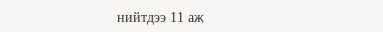нийтдээ 11 аж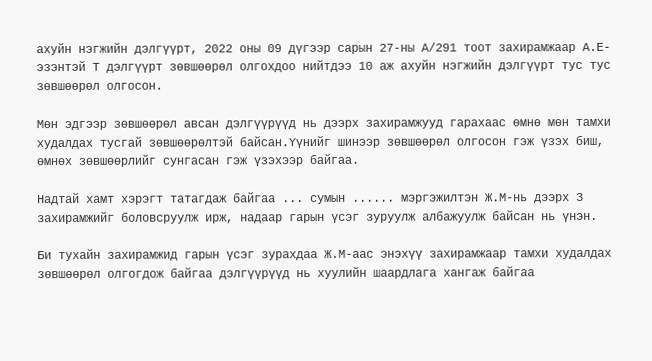ахуйн нэгжийн дэлгүүрт, 2022 оны 09 дүгээр сарын 27-ны А/291 тоот захирамжаар А.Е- эзэнтэй Т дэлгүүрт зөвшөөрөл олгохдоо нийтдээ 10 аж ахуйн нэгжийн дэлгүүрт тус тус зөвшөөрөл олгосон.

Мөн эдгээр зөвшөөрөл авсан дэлгүүрүүд нь дээрх захирамжууд гарахаас өмнө мөн тамхи худалдах тусгай зөвшөөрөлтэй байсан.Үүнийг шинээр зөвшөөрөл олгосон гэж үзэх биш, өмнөх зөвшөөрлийг сунгасан гэж үзэхээр байгаа.

Надтай хамт хэрэгт татагдаж байгаа ... сумын ...... мэргэжилтэн Ж.М-нь дээрх 3 захирамжийг боловсруулж ирж, надаар гарын үсэг зуруулж албажуулж байсан нь үнэн.

Би тухайн захирамжид гарын үсэг зурахдаа Ж.М-аас энэхүү захирамжаар тамхи худалдах зөвшөөрөл олгогдож байгаа дэлгүүрүүд нь хуулийн шаардлага хангаж байгаа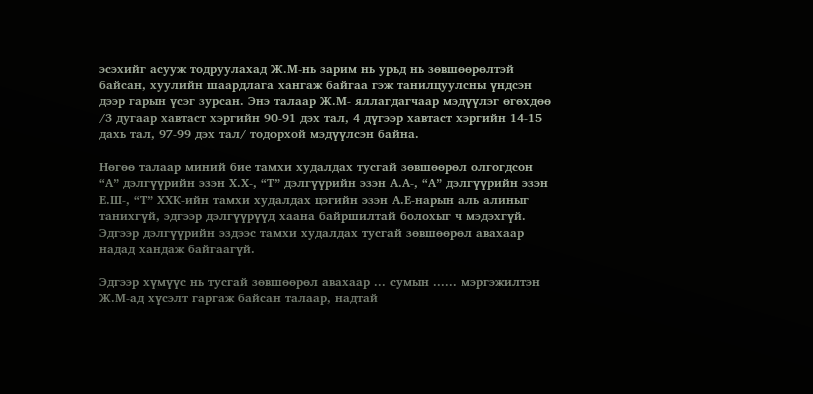эсэхийг асууж тодруулахад Ж.М-нь зарим нь урьд нь зөвшөөрөлтэй байсан, хуулийн шаардлага хангаж байгаа гэж танилцуулсны үндсэн дээр гарын үсэг зурсан. Энэ талаар Ж.М- яллагдагчаар мэдүүлэг өгөхдөө /3 дугаар хавтаст хэргийн 90-91 дэх тал, 4 дүгээр хавтаст хэргийн 14-15 дахь тал, 97-99 дэх тал/ тодорхой мэдүүлсэн байна.

Нөгөө талаар миний бие тамхи худалдах тусгай зөвшөөрөл олгогдсон “А” дэлгүүрийн эзэн Х.Х-, “Т” дэлгүүрийн эзэн А.А-, “А” дэлгүүрийн эзэн Е.Ш-, “Т” ХХК-ийн тамхи худалдах цэгийн эзэн А.Е-нарын аль алиныг танихгүй, эдгээр дэлгүүрүүд хаана байршилтай болохыг ч мэдэхгүй. Эдгээр дэлгүүрийн эздээс тамхи худалдах тусгай зөвшөөрөл авахаар надад хандаж байгаагүй.

Эдгээр хүмүүс нь тусгай зөвшөөрөл авахаар ... сумын ...... мэргэжилтэн Ж.М-ад хүсэлт гаргаж байсан талаар, надтай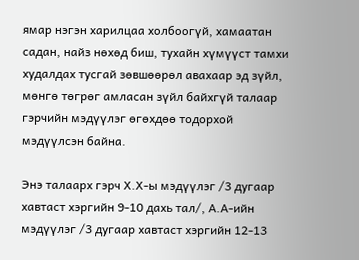ямар нэгэн харилцаа холбоогүй, хамаатан садан, найз нөхөд биш, тухайн хүмүүст тамхи худалдах тусгай зөвшөөрөл авахаар эд зүйл, мөнгө төгрөг амласан зүйл байхгүй талаар гэрчийн мэдүүлэг өгөхдөө тодорхой мэдүүлсэн байна.

Энэ талаарх гэрч Х.Х-ы мэдүүлэг /3 дугаар хавтаст хэргийн 9-10 дахь тал/, А.А-ийн мэдүүлэг /3 дугаар хавтаст хэргийн 12-13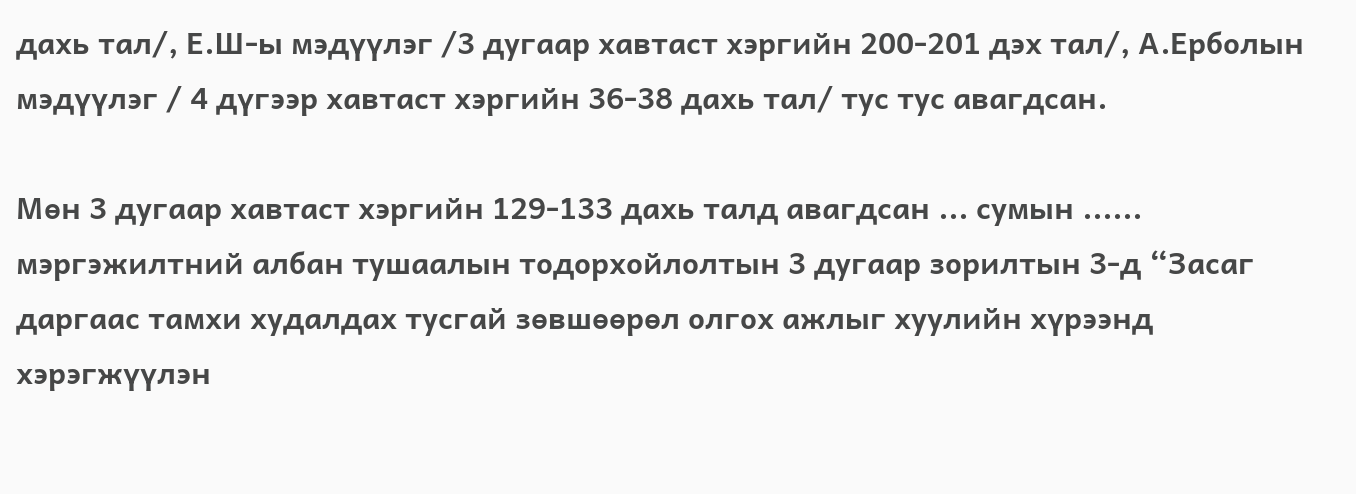дахь тал/, Е.Ш-ы мэдүүлэг /3 дугаар хавтаст хэргийн 200-201 дэх тал/, А.Ерболын мэдүүлэг / 4 дүгээр хавтаст хэргийн 36-38 дахь тал/ тус тус авагдсан.

Мөн 3 дугаар хавтаст хэргийн 129-133 дахь талд авагдсан ... сумын ...... мэргэжилтний албан тушаалын тодорхойлолтын 3 дугаар зорилтын 3-д “Засаг даргаас тамхи худалдах тусгай зөвшөөрөл олгох ажлыг хуулийн хүрээнд хэрэгжүүлэн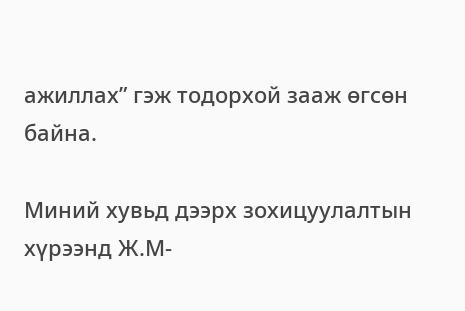ажиллах” гэж тодорхой зааж өгсөн байна.

Миний хувьд дээрх зохицуулалтын хүрээнд Ж.М-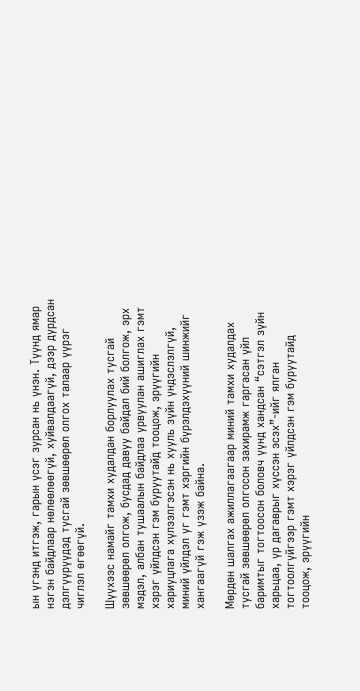ын үгэнд итгэж, гарын үсэг зурсан нь үнэн. Түүнд ямар нэгэн байдлаар нөлөөлөөгүй, хуйвалдаагүй, дээр дурдсан дэлгүүрүүдэд тусгай зөвшөөрөл олгох талаар үүрэг чиглэл өгөөгүй.

Шүүхээс намайг тамхи худалдан борлуулах тусгай зөвшөөрөл олгож, бусдад давуу байдал бий болгож, эрх мэдэл, албан тушаалын байдлаа урвуулан ашиглах гэмт хэрэг үйлдсэн гэм буруутайд тооцож, эрүүгийн хариуцлага хүлээлгэсэн нь хууль зүйн үндэслэлгүй, миний үйлдэл уг гэмт хэргийн бүрэлдэхүүний шинжийг хангаагүй гэж үзэж байна.

Мөрдөн шалгах ажиллагаагаар миний тамхи худалдах тусгай зөвшөөрөл олгосон захирамж гаргасан үйл баримтыг тогтоосон боловч үүнд хандсан “сэтгэл зүйн харьцаа, үр дагаврыг хүссэн эсэх”-ийг ялган тогтоолгүйгээр гэмт хэрэг үйлдсэн гэм буруутайд тооцож, эрүүгийн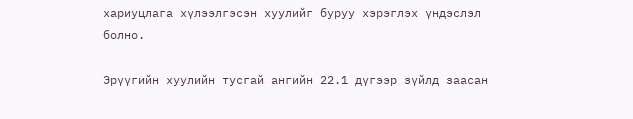хариуцлага хүлээлгэсэн хуулийг буруу хэрэглэх үндэслэл болно.

Эрүүгийн хуулийн тусгай ангийн 22.1 дүгээр зүйлд заасан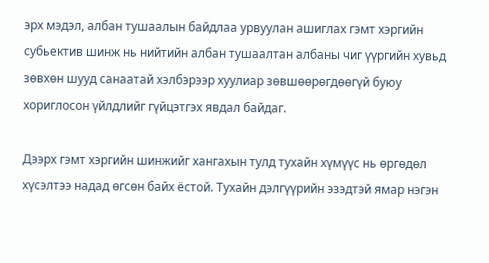эрх мэдэл, албан тушаалын байдлаа урвуулан ашиглах гэмт хэргийн субьектив шинж нь нийтийн албан тушаалтан албаны чиг үүргийн хувьд зөвхөн шууд санаатай хэлбэрээр хуулиар зөвшөөрөгдөөгүй буюу хориглосон үйлдлийг гүйцэтгэх явдал байдаг.

Дээрх гэмт хэргийн шинжийг хангахын тулд тухайн хүмүүс нь өргөдөл хүсэлтээ надад өгсөн байх ёстой. Тухайн дэлгүүрийн эзэдтэй ямар нэгэн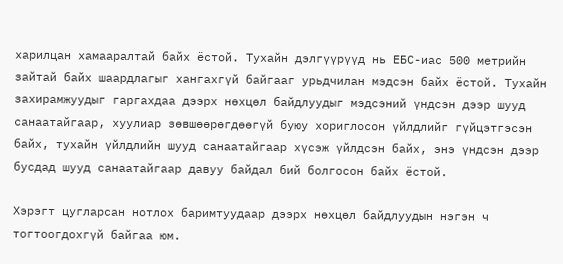харилцан хамааралтай байх ёстой. Тухайн дэлгүүрүүд нь ЕБС-иас 500 метрийн зайтай байх шаардлагыг хангахгүй байгааг урьдчилан мэдсэн байх ёстой. Тухайн захирамжуудыг гаргахдаа дээрх нөхцөл байдлуудыг мэдсэний үндсэн дээр шууд санаатайгаар, хуулиар зөвшөөрөгдөөгүй буюу хориглосон үйлдлийг гүйцэтгэсэн байх, тухайн үйлдлийн шууд санаатайгаар хүсэж үйлдсэн байх, энэ үндсэн дээр бусдад шууд санаатайгаар давуу байдал бий болгосон байх ёстой.

Хэрэгт цугларсан нотлох баримтуудаар дээрх нөхцөл байдлуудын нэгэн ч тогтоогдохгүй байгаа юм.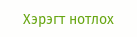Хэрэгт нотлох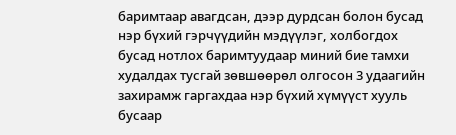баримтаар авагдсан, дээр дурдсан болон бусад нэр бүхий гэрчүүдийн мэдүүлэг, холбогдох бусад нотлох баримтуудаар миний бие тамхи худалдах тусгай зөвшөөрөл олгосон 3 удаагийн захирамж гаргахдаа нэр бүхий хүмүүст хууль бусаар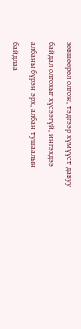зөвшөөрөл олгож, тэдгээр хүмүүст давуу байдал олгохыг хүсээгүй, ингэхдээ албаны бүрэн эрх, албан тушаалын байдлаа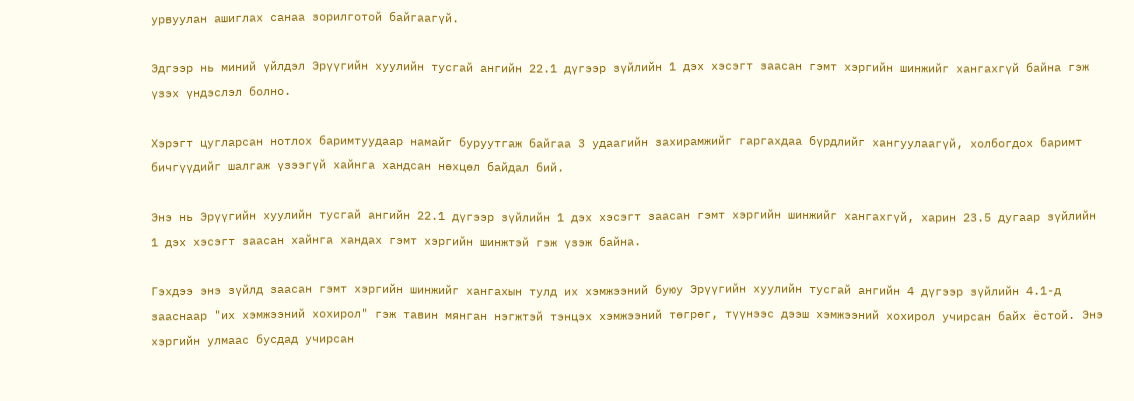урвуулан ашиглах санаа зорилготой байгаагүй.

Эдгээр нь миний үйлдэл Эрүүгийн хуулийн тусгай ангийн 22.1 дүгээр зүйлийн 1 дэх хэсэгт заасан гэмт хэргийн шинжийг хангахгүй байна гэж үзэх үндэслэл болно.

Хэрэгт цугларсан нотлох баримтуудаар намайг буруутгаж байгаа 3 удаагийн захирамжийг гаргахдаа бүрдлийг хангуулаагүй, холбогдох баримт бичгүүдийг шалгаж үзээгүй хайнга хандсан нөхцөл байдал бий.

Энэ нь Эрүүгийн хуулийн тусгай ангийн 22.1 дүгээр зүйлийн 1 дэх хэсэгт заасан гэмт хэргийн шинжийг хангахгүй, харин 23.5 дугаар зүйлийн 1 дэх хэсэгт заасан хайнга хандах гэмт хэргийн шинжтэй гэж үзэж байна.

Гэхдээ энэ зүйлд заасан гэмт хэргийн шинжийг хангахын тулд их хэмжээний буюу Эрүүгийн хуулийн тусгай ангийн 4 дүгээр зүйлийн 4.1-д зааснаар "их хэмжээний хохирол" гэж тавин мянган нэгжтэй тэнцэх хэмжээний төгрөг, түүнээс дээш хэмжээний хохирол учирсан байх ёстой. Энэ хэргийн улмаас бусдад учирсан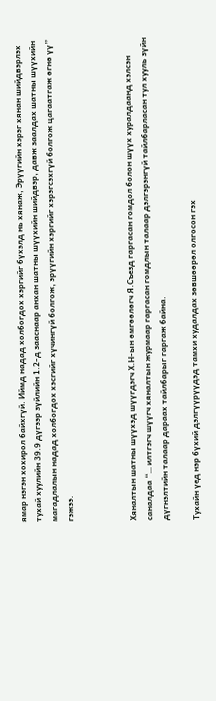ямар нэгэн хохирол байхгүй. Иймд надад холбогдох хэргийг бүхэлд нь хянаж, Эрүүгийн хэрэг хянан шийдвэрлэх тухай хуулийн 39.9 дүгээр зүйлийн 1.2-д зааснаар анхан шатны шүүхийн шийдвэр, давж заалдах шатны шүүхийн магадлалын надад холбогдох хэсгийг хүчингүй болгож, эрүүгийн хэргийг хэрэгсэхгүй болгож цагаатгаж өгнө үү” гэжээ.



Хяналтын шатны шүүхэд шүүгдэгч Х.Н-ын өмгөөлөгч Я.Съезд гаргасан гомдол болон шүүх хуралдаанд хэлсэн саналдаа “… илтгэгч шүүгч хяналтын журмаар гаргасан гомдлын талаар дэлгэрэнгүй тайлбарласан тул хууль зүйн дүгнэлтийн талаар дараах тайлбарыг гаргаж байна.

Тухайн үед нэр бүхий дэлгүүрүүдэд тамхи худалдах зөвшөөрөл олгосон гэх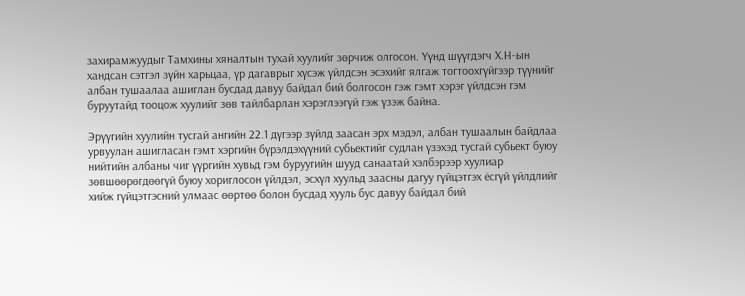захирамжуудыг Тамхины хяналтын тухай хуулийг зөрчиж олгосон. Үүнд шүүгдэгч Х.Н-ын хандсан сэтгэл зүйн харьцаа, үр дагаврыг хүсэж үйлдсэн эсэхийг ялгаж тогтоохгүйгээр түүнийг албан тушаалаа ашиглан бусдад давуу байдал бий болгосон гэж гэмт хэрэг үйлдсэн гэм буруутайд тооцож хуулийг зөв тайлбарлан хэрэглээгүй гэж үзэж байна.

Эрүүгийн хуулийн тусгай ангийн 22.1 дүгээр зүйлд заасан эрх мэдэл, албан тушаалын байдлаа урвуулан ашигласан гэмт хэргийн бүрэлдэхүүний субьектийг судлан үзэхэд тусгай субьект буюу нийтийн албаны чиг үүргийн хувьд гэм буруугийн шууд санаатай хэлбэрээр хуулиар зөвшөөрөгдөөгүй буюу хориглосон үйлдэл, эсхүл хуульд заасны дагуу гүйцэтгэх ёсгүй үйлдлийг хийж гүйцэтгэсний улмаас өөртөө болон бусдад хууль бус давуу байдал бий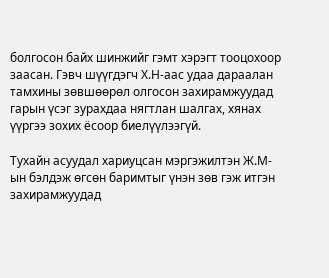болгосон байх шинжийг гэмт хэрэгт тооцохоор заасан. Гэвч шүүгдэгч Х.Н-аас удаа дараалан тамхины зөвшөөрөл олгосон захирамжуудад гарын үсэг зурахдаа нягтлан шалгах, хянах үүргээ зохих ёсоор биелүүлээгүй.

Тухайн асуудал хариуцсан мэргэжилтэн Ж.М-ын бэлдэж өгсөн баримтыг үнэн зөв гэж итгэн захирамжуудад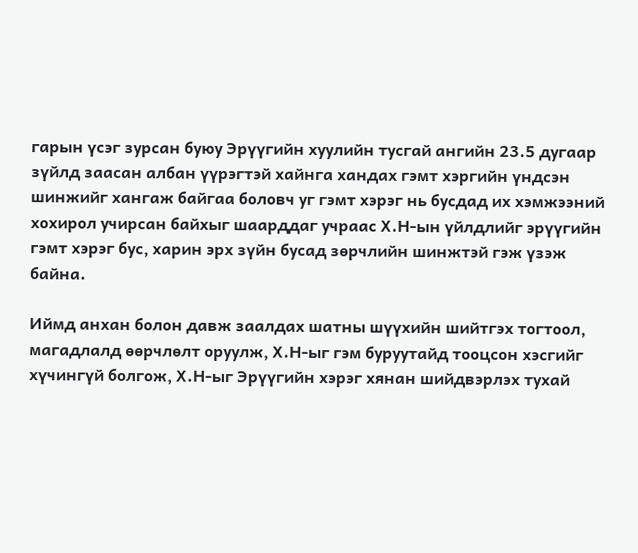гарын үсэг зурсан буюу Эрүүгийн хуулийн тусгай ангийн 23.5 дугаар зүйлд заасан албан үүрэгтэй хайнга хандах гэмт хэргийн үндсэн шинжийг хангаж байгаа боловч уг гэмт хэрэг нь бусдад их хэмжээний хохирол учирсан байхыг шаарддаг учраас Х.Н-ын үйлдлийг эрүүгийн гэмт хэрэг бус, харин эрх зүйн бусад зөрчлийн шинжтэй гэж үзэж байна.

Иймд анхан болон давж заалдах шатны шүүхийн шийтгэх тогтоол, магадлалд өөрчлөлт оруулж, Х.Н-ыг гэм буруутайд тооцсон хэсгийг хүчингүй болгож, Х.Н-ыг Эрүүгийн хэрэг хянан шийдвэрлэх тухай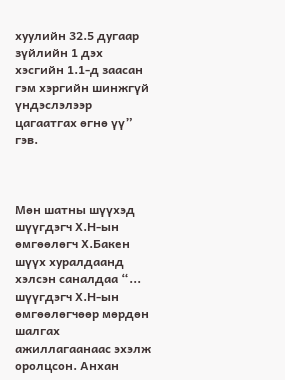хуулийн 32.5 дугаар зүйлийн 1 дэх хэсгийн 1.1-д заасан гэм хэргийн шинжгүй үндэслэлээр цагаатгах өгнө үү” гэв.



Мөн шатны шүүхэд шүүгдэгч Х.Н-ын өмгөөлөгч Х.Бакен шүүх хуралдаанд хэлсэн саналдаа “... шүүгдэгч Х.Н-ын өмгөөлөгчөөр мөрдөн шалгах ажиллагаанаас эхэлж оролцсон. Анхан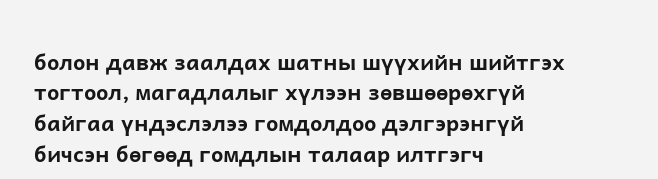болон давж заалдах шатны шүүхийн шийтгэх тогтоол, магадлалыг хүлээн зөвшөөрөхгүй байгаа үндэслэлээ гомдолдоо дэлгэрэнгүй бичсэн бөгөөд гомдлын талаар илтгэгч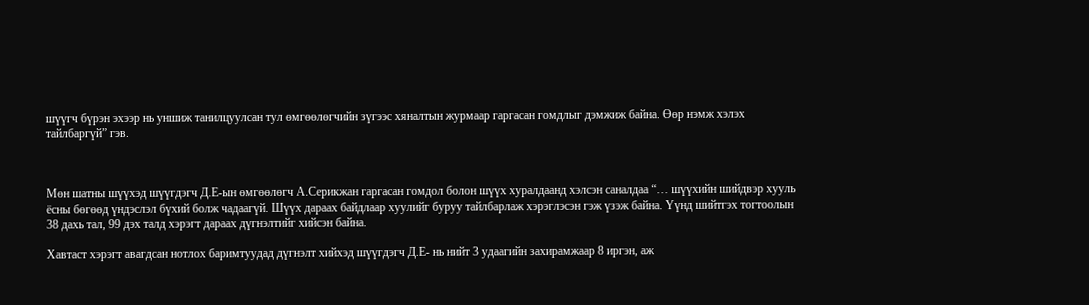шүүгч бүрэн эхээр нь уншиж танилцуулсан тул өмгөөлөгчийн зүгээс хяналтын журмаар гаргасан гомдлыг дэмжиж байна. Өөр нэмж хэлэх тайлбаргүй” гэв.



Мөн шатны шүүхэд шүүгдэгч Д.Е-ын өмгөөлөгч А.Серикжан гаргасан гомдол болон шүүх хуралдаанд хэлсэн саналдаа “… шүүхийн шийдвэр хууль ёсны бөгөөд үндэслэл бүхий болж чадаагүй. Шүүх дараах байдлаар хуулийг буруу тайлбарлаж хэрэглэсэн гэж үзэж байна. Үүнд шийтгэх тогтоолын 38 дахь тал, 99 дэх талд хэрэгт дараах дүгнэлтийг хийсэн байна.

Хавтаст хэрэгт авагдсан нотлох баримтуудад дүгнэлт хийхэд шүүгдэгч Д.Е- нь нийт 3 удаагийн захирамжаар 8 иргэн, аж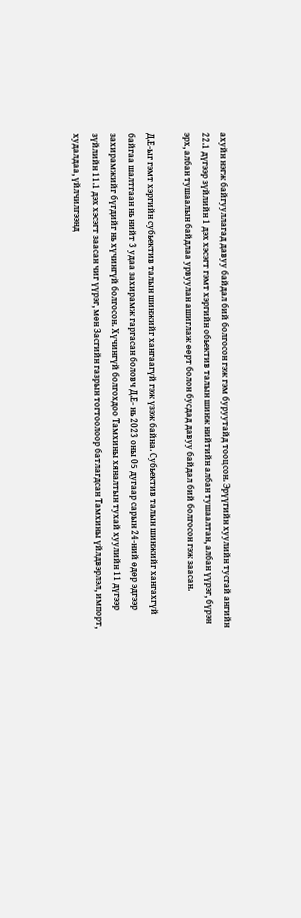ахуйн нэгж байгууллагад давуу байдал бий болгосон гэж гэм буруутайд тооцсон. Эрүүгийн хуулийн тусгай ангийн 22.1 дүгээр зүйлийн 1 дэх хэсэгт гэмт хэргийн обьектив талын шинж нийтийн албан тушаалтан, албан үүрэг, бүрэн эрх, албан тушаалын байдлаа урвуулан ашиглаж өөрт болон бусдад давуу байдал бий болгосон гэж заасан.

Д.Е-ыг гэмт хэргийн субьектив талын шинжийг хангаагүй гэж үзэж байна. Субьектив талын шинжийг хангахгүй байгаа шалтгаан нь нийт 3 удаа захирамж гаргасан боловч Д.Е- нь 2023 оны 05 дугаар сарын 24-ний өдөр эдгээр захирамжийг бүгдийг нь хүчингүй болгосон. Хүчингүй болгохдоо Тамхины хяналтын тухай хуулийн 11 дүгээр зүйлийн 11.1 дэх хэсэгт заасан чиг үүрэг, мөн Засгийн газрын тогтоолоор батлагдсан Тамхины үйлдвэрлэл, импорт, худалдаа, үйлчилгээнд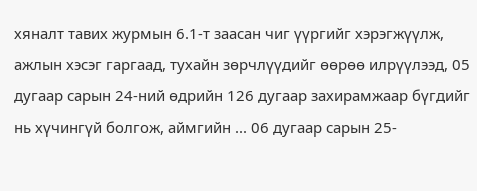хяналт тавих журмын 6.1-т заасан чиг үүргийг хэрэгжүүлж, ажлын хэсэг гаргаад, тухайн зөрчлүүдийг өөрөө илрүүлээд, 05 дугаар сарын 24-ний өдрийн 126 дугаар захирамжаар бүгдийг нь хүчингүй болгож, аймгийн ... 06 дугаар сарын 25-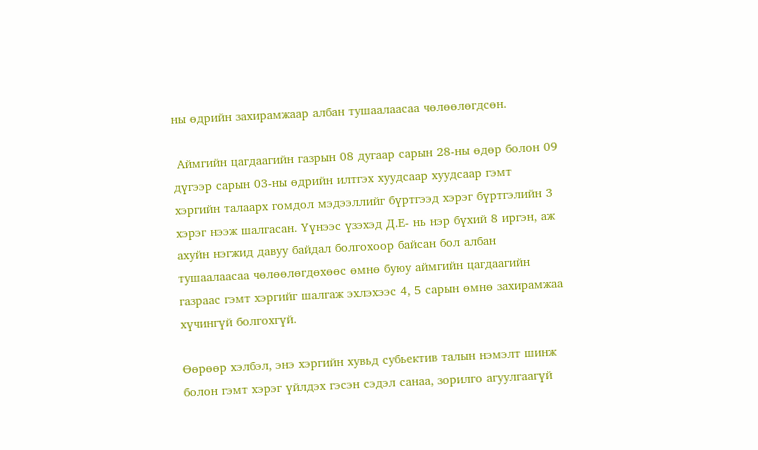ны өдрийн захирамжаар албан тушаалаасаа чөлөөлөгдсөн.

 Аймгийн цагдаагийн газрын 08 дугаар сарын 28-ны өдөр болон 09 дүгээр сарын 03-ны өдрийн илтгэх хуудсаар хуудсаар гэмт хэргийн талаарх гомдол мэдээллийг бүртгээд хэрэг бүртгэлийн 3 хэрэг нээж шалгасан. Үүнээс үзэхэд Д.Е- нь нэр бүхий 8 иргэн, аж ахуйн нэгжид давуу байдал болгохоор байсан бол албан тушаалаасаа чөлөөлөгдөхөөс өмнө буюу аймгийн цагдаагийн газраас гэмт хэргийг шалгаж эхлэхээс 4, 5 сарын өмнө захирамжаа хүчингүй болгохгүй.

Өөрөөр хэлбэл, энэ хэргийн хувьд субьектив талын нэмэлт шинж болон гэмт хэрэг үйлдэх гэсэн сэдэл санаа, зорилго агуулгаагүй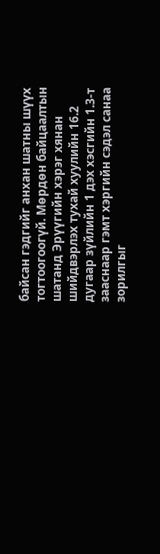байсан гэдгийг анхан шатны шүүх тогтоогоогүй. Мөрдөн байцаалтын шатанд Эрүүгийн хэрэг хянан шийдвэрлэх тухай хуулийн 16.2 дугаар зүйлийн 1 дэх хэсгийн 1.3-т зааснаар гэмт хэргийн сэдэл санаа зорилгыг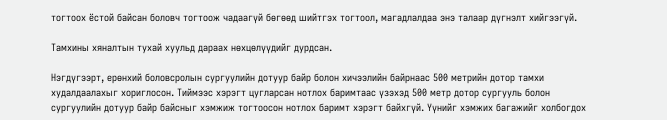тогтоох ёстой байсан боловч тогтоож чадаагүй бөгөөд шийтгэх тогтоол, магадлалдаа энэ талаар дүгнэлт хийгээгүй.

Тамхины хяналтын тухай хуульд дараах нөхцөлүүдийг дурдсан.

Нэгдүгээрт, ерөнхий боловсролын сургуулийн дотуур байр болон хичээлийн байрнаас 500 метрийн дотор тамхи худалдаалахыг хориглосон. Тиймээс хэрэгт цугларсан нотлох баримтаас үзэхэд 500 метр дотор сургууль болон сургуулийн дотуур байр байсныг хэмжиж тогтоосон нотлох баримт хэрэгт байхгүй. Үүнийг хэмжих багажийг холбогдох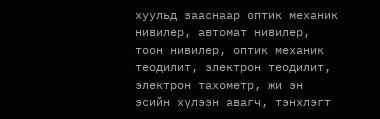хуульд зааснаар оптик механик нивилер, автомат нивилер, тоон нивилер, оптик механик теодилит, электрон теодилит, электрон тахометр, жи эн эсийн хүлээн авагч, тэнхлэгт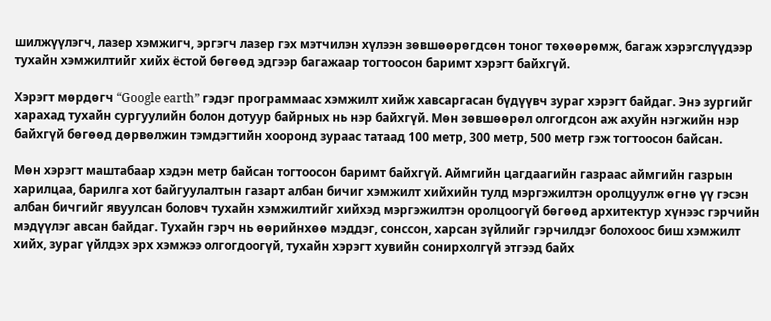шилжүүлэгч, лазер хэмжигч, эргэгч лазер гэх мэтчилэн хүлээн зөвшөөрөгдсөн тоног төхөөрөмж, багаж хэрэгслүүдээр тухайн хэмжилтийг хийх ёстой бөгөөд эдгээр багажаар тогтоосон баримт хэрэгт байхгүй.

Хэрэгт мөрдөгч “Google earth” гэдэг программаас хэмжилт хийж хавсаргасан бүдүүвч зураг хэрэгт байдаг. Энэ зургийг харахад тухайн сургуулийн болон дотуур байрных нь нэр байхгүй. Мөн зөвшөөрөл олгогдсон аж ахуйн нэгжийн нэр байхгүй бөгөөд дөрвөлжин тэмдэгтийн хооронд зураас татаад 100 метр, 300 метр, 500 метр гэж тогтоосон байсан.

Мөн хэрэгт маштабаар хэдэн метр байсан тогтоосон баримт байхгүй. Аймгийн цагдаагийн газраас аймгийн газрын харилцаа, барилга хот байгуулалтын газарт албан бичиг хэмжилт хийхийн тулд мэргэжилтэн оролцуулж өгнө үү гэсэн албан бичгийг явуулсан боловч тухайн хэмжилтийг хийхэд мэргэжилтэн оролцоогүй бөгөөд архитектур хүнээс гэрчийн мэдүүлэг авсан байдаг. Тухайн гэрч нь өөрийнхөө мэддэг, сонссон, харсан зүйлийг гэрчилдэг болохоос биш хэмжилт хийх, зураг үйлдэх эрх хэмжээ олгогдоогүй, тухайн хэрэгт хувийн сонирхолгүй этгээд байх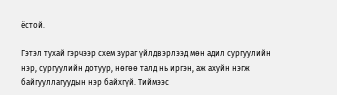ёстой.

Гэтэл тухай гэрчээр схем зураг үйлдвэрлээд мөн адил сургуулийн нэр, сургуулийн дотуур, нөгөө талд нь иргэн, аж ахуйн нэгж байгууллагуудын нэр байхгүй. Тиймээс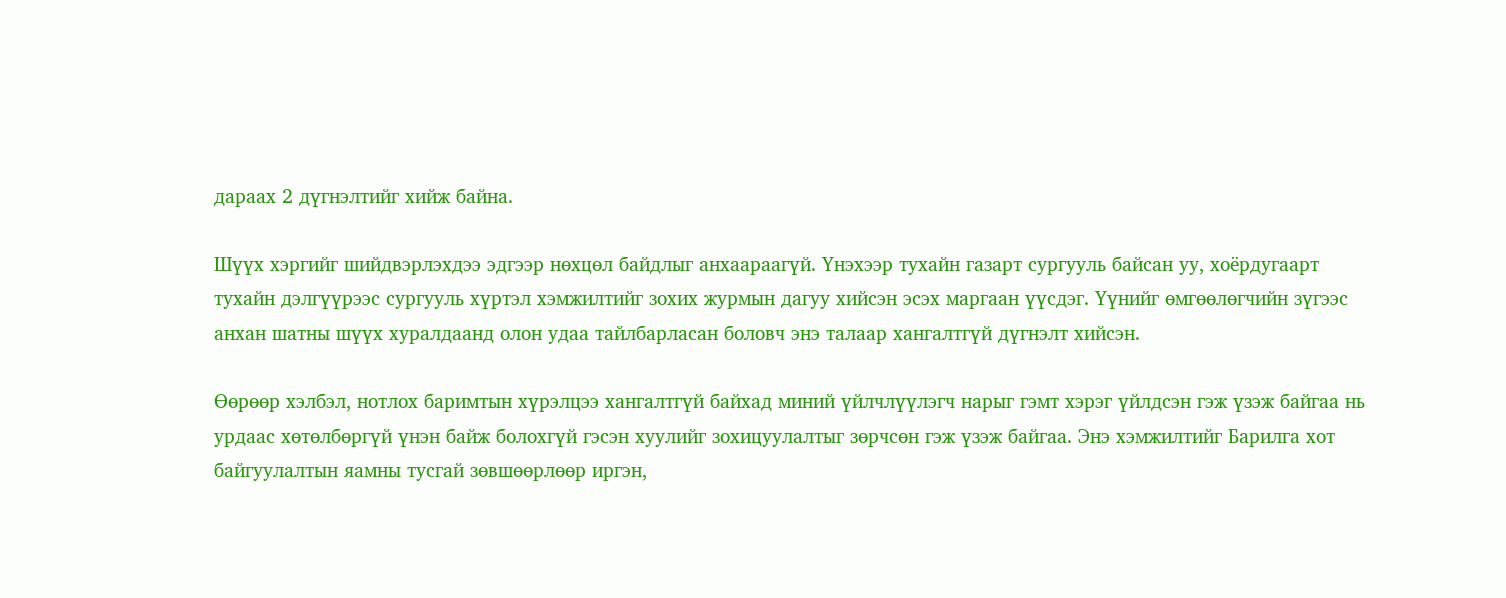дараах 2 дүгнэлтийг хийж байна.

Шүүх хэргийг шийдвэрлэхдээ эдгээр нөхцөл байдлыг анхаараагүй. Үнэхээр тухайн газарт сургууль байсан уу, хоёрдугаарт тухайн дэлгүүрээс сургууль хүртэл хэмжилтийг зохих журмын дагуу хийсэн эсэх маргаан үүсдэг. Үүнийг өмгөөлөгчийн зүгээс анхан шатны шүүх хуралдаанд олон удаа тайлбарласан боловч энэ талаар хангалтгүй дүгнэлт хийсэн.

Өөрөөр хэлбэл, нотлох баримтын хүрэлцээ хангалтгүй байхад миний үйлчлүүлэгч нарыг гэмт хэрэг үйлдсэн гэж үзэж байгаа нь урдаас хөтөлбөргүй үнэн байж болохгүй гэсэн хуулийг зохицуулалтыг зөрчсөн гэж үзэж байгаа. Энэ хэмжилтийг Барилга хот байгуулалтын яамны тусгай зөвшөөрлөөр иргэн,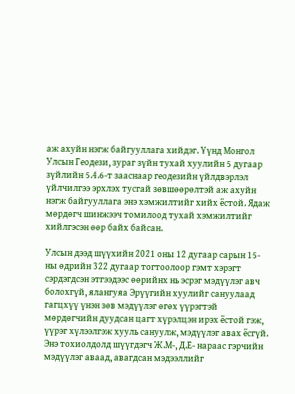аж ахуйн нэгж байгууллага хийдэг. Үүнд Монгол Улсын Геодези, зураг зүйн тухай хуулийн 5 дугаар зүйлийн 5.4.6-т зааснаар геодезийн үйлдвэрлэл үйлчилгээ эрхлэх тусгай зөвшөөрөлтэй аж ахуйн нэгж байгууллага энэ хэмжилтийг хийх ёстой. Ядаж мөрдөгч шинжээч томилоод тухай хэмжилтийг хийлгэсэн өөр байх байсан.

Улсын дээд шүүхийн 2021 оны 12 дугаар сарын 15-ны өдрийн 322 дугаар тогтоолоор гэмт хэрэгт сэрдэгдсэн этгээдээс өөрийнх нь эсрэг мэдүүлэг авч болохгүй, ялангуяа Эрүүгийн хуулийг сануулаад гагцхүү үнэн зөв мэдүүлэг өгөх үүрэгтэй мөрдөгчийн дуудсан цагт хүрэлцэн ирэх ёстой гэж, үүрэг хүлээлгэж хууль сануулж, мэдүүлэг авах ёсгүй. Энэ тохиолдолд шүүгдэгч Ж.М-, Д.Е- нараас гэрчийн мэдүүлэг аваад, авагдсан мэдээллийг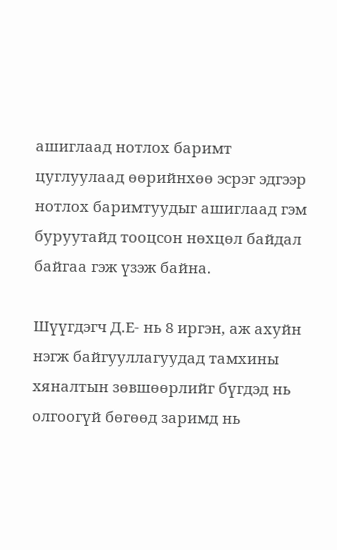ашиглаад нотлох баримт цуглуулаад өөрийнхөө эсрэг эдгээр нотлох баримтуудыг ашиглаад гэм буруутайд тооцсон нөхцөл байдал байгаа гэж үзэж байна.

Шүүгдэгч Д.Е- нь 8 иргэн, аж ахуйн нэгж байгууллагуудад тамхины хяналтын зөвшөөрлийг бүгдэд нь олгоогүй бөгөөд заримд нь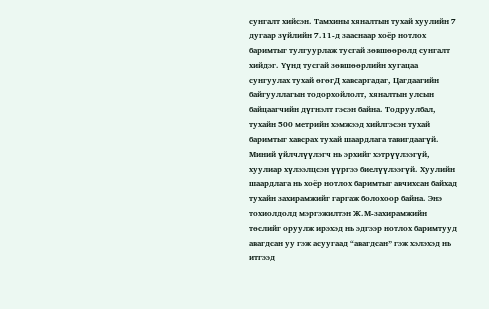сунгалт хийсэн. Тамхины хяналтын тухай хуулийн 7 дугаар зүйлийн 7.11-д зааснаар хоёр нотлох баримтыг тулгуурлаж тусгай зөвшөөрөлд сунгалт хийдэг. Үүнд тусгай зөвшөөрлийн хугацаа сунгуулах тухай өгөгД хавсаргадаг, Цагдаагийн байгууллагын тодорхойлолт, хяналтын улсын байцаагчийн дүгнэлт гэсэн байна. Тодруулбал, тухайн 500 метрийн хэмжээд хийлгэсэн тухай баримтыг хавсрах тухай шаардлага тавигдаагүй. Миний үйлчлүүлэгч нь эрхийг хэтрүүлээгүй, хуулиар хүлээлцсэн үүргээ биелүүлээгүй. Хуулийн шаардлага нь хоёр нотлох баримтыг авчихсан байхад тухайн захирамжийг гаргаж болохоор байна. Энэ тохиолдолд мэргэжилтэн Ж.М-захирамжийн төслийг оруулж ирэхэд нь эдгээр нотлох баримтууд авагдсан уу гэж асуугаад “авагдсан” гэж хэлэхэд нь итгээд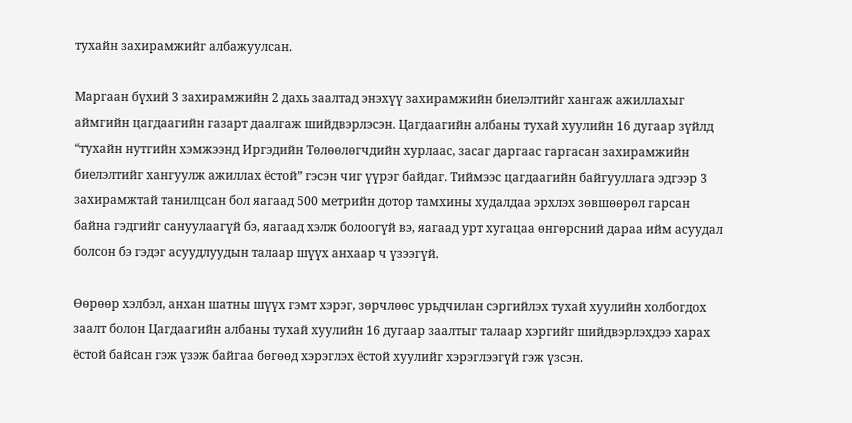тухайн захирамжийг албажуулсан.

Маргаан бүхий 3 захирамжийн 2 дахь заалтад энэхүү захирамжийн биелэлтийг хангаж ажиллахыг аймгийн цагдаагийн газарт даалгаж шийдвэрлэсэн. Цагдаагийн албаны тухай хуулийн 16 дугаар зүйлд “тухайн нутгийн хэмжээнд Иргэдийн Төлөөлөгчдийн хурлаас, засаг даргаас гаргасан захирамжийн биелэлтийг хангуулж ажиллах ёстой” гэсэн чиг үүрэг байдаг. Тиймээс цагдаагийн байгууллага эдгээр 3 захирамжтай танилцсан бол яагаад 500 метрийн дотор тамхины худалдаа эрхлэх зөвшөөрөл гарсан байна гэдгийг сануулаагүй бэ, яагаад хэлж болоогүй вэ, яагаад урт хугацаа өнгөрсний дараа ийм асуудал болсон бэ гэдэг асуудлуудын талаар шүүх анхаар ч үзээгүй.

Өөрөөр хэлбэл, анхан шатны шүүх гэмт хэрэг, зөрчлөөс урьдчилан сэргийлэх тухай хуулийн холбогдох заалт болон Цагдаагийн албаны тухай хуулийн 16 дугаар заалтыг талаар хэргийг шийдвэрлэхдээ харах ёстой байсан гэж үзэж байгаа бөгөөд хэрэглэх ёстой хуулийг хэрэглээгүй гэж үзсэн.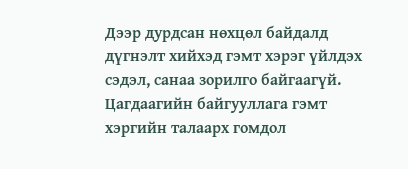Дээр дурдсан нөхцөл байдалд дүгнэлт хийхэд гэмт хэрэг үйлдэх сэдэл, санаа зорилго байгаагүй. Цагдаагийн байгууллага гэмт хэргийн талаарх гомдол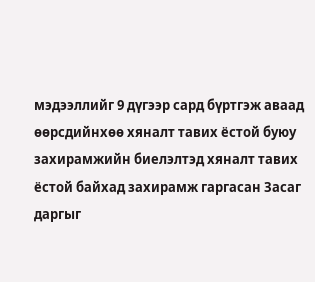мэдээллийг 9 дүгээр сард бүртгэж аваад өөрсдийнхөө хяналт тавих ёстой буюу захирамжийн биелэлтэд хяналт тавих ёстой байхад захирамж гаргасан Засаг даргыг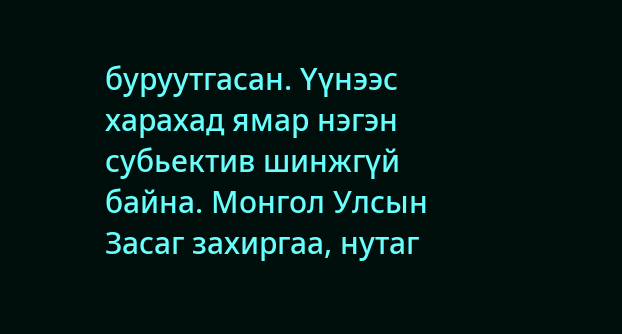буруутгасан. Үүнээс харахад ямар нэгэн субьектив шинжгүй байна. Монгол Улсын Засаг захиргаа, нутаг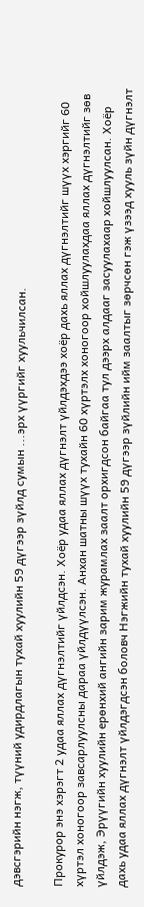дэвсгэрийн нэгж, түүний удирдлагын тухай хуулийн 59 дүгээр зүйлд сумын ...эрх үүргийг хуульчилсан.

Прокурор энэ хэрэгт 2 удаа яллах дүгнэлтийг үйлдсэн. Хоёр удаа яллах дүгнэлт үйлдэхдээ хоёр дахь яллах дүгнэлтийг шүүх хэргийг 60 хүртэл хоногоор завсарлуулсны дараа үйлдүүлсэн. Анхан шатны шүүх тухайн 60 хүртэлх хоногоор хойшлуулахдаа яллах дүгнэлтийг зөв үйлдэж, Эрүүгийн хуулийн ерөнхий ангийн зарим журамлах заалт орхигдсон байгаа тул дээрх алдааг засуулахаар хойшлуулсан. Хоёр дахь удаа яллах дүгнэлт үйлдэгдсэн боловч Нэгжийн тухай хуулийн 59 дүгээр зүйлийн ийм заалтыг зөрчсөн гэж үзээд хууль зүйн дүгнэлт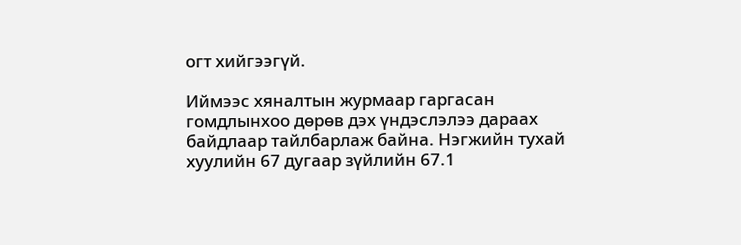огт хийгээгүй.

Иймээс хяналтын журмаар гаргасан гомдлынхоо дөрөв дэх үндэслэлээ дараах байдлаар тайлбарлаж байна. Нэгжийн тухай хуулийн 67 дугаар зүйлийн 67.1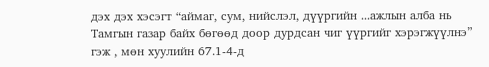дэх дэх хэсэгт “аймаг, сум, нийслэл, дүүргийн ...ажлын алба нь Тамгын газар байх бөгөөд доор дурдсан чиг үүргийг хэрэгжүүлнэ” гэж , мөн хуулийн 67.1-4-д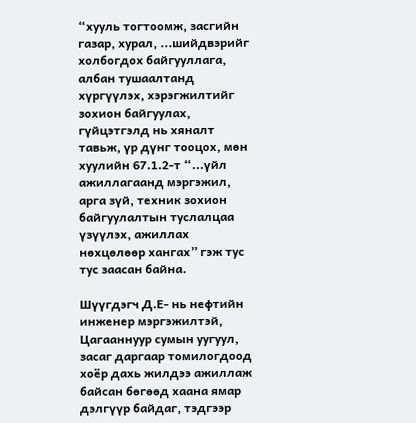“хууль тогтоомж, засгийн газар, хурал, ...шийдвэрийг холбогдох байгууллага, албан тушаалтанд хүргүүлэх, хэрэгжилтийг зохион байгуулах, гүйцэтгэлд нь хяналт тавьж, үр дүнг тооцох, мөн хуулийн 67.1.2-т “...үйл ажиллагаанд мэргэжил, арга зүй, техник зохион байгуулалтын туслалцаа үзүүлэх, ажиллах нөхцөлөөр хангах” гэж тус тус заасан байна.

Шүүгдэгч Д.Е- нь нефтийн инженер мэргэжилтэй, Цагааннуур сумын уугуул, засаг даргаар томилогдоод хоёр дахь жилдээ ажиллаж байсан бөгөөд хаана ямар дэлгүүр байдаг, тэдгээр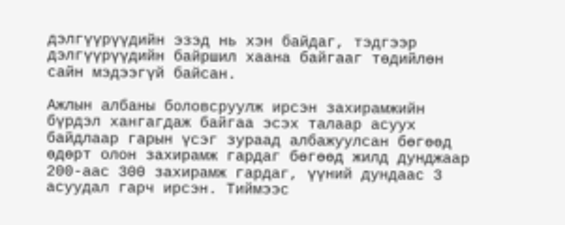дэлгүүрүүдийн эзэд нь хэн байдаг, тэдгээр дэлгүүрүүдийн байршил хаана байгааг төдийлөн сайн мэдээгүй байсан.

Ажлын албаны боловсруулж ирсэн захирамжийн бүрдэл хангагдаж байгаа эсэх талаар асуух байдлаар гарын үсэг зураад албажуулсан бөгөөд өдөрт олон захирамж гардаг бөгөөд жилд дунджаар 200-аас 300 захирамж гардаг, үүний дундаас 3 асуудал гарч ирсэн. Тиймээс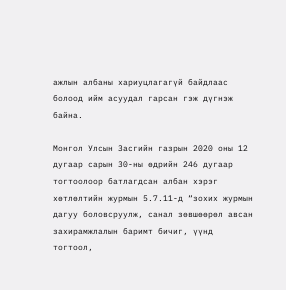ажлын албаны хариуцлагагүй байдлаас болоод ийм асуудал гарсан гэж дүгнэж байна.

Монгол Улсын Засгийн газрын 2020 оны 12 дугаар сарын 30-ны өдрийн 246 дугаар тогтоолоор батлагдсан албан хэрэг хөтлөлтийн журмын 5.7.11-д “зохих журмын дагуу боловсруулж, санал зөвшөөрөл авсан захирамжлалын баримт бичиг, үүнд тогтоол,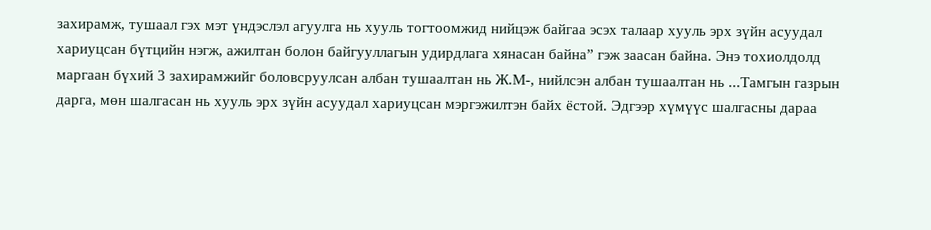захирамж, тушаал гэх мэт үндэслэл агуулга нь хууль тогтоомжид нийцэж байгаа эсэх талаар хууль эрх зүйн асуудал хариуцсан бүтцийн нэгж, ажилтан болон байгууллагын удирдлага хянасан байна” гэж заасан байна. Энэ тохиолдолд маргаан бүхий 3 захирамжийг боловсруулсан албан тушаалтан нь Ж.М-, нийлсэн албан тушаалтан нь ...Тамгын газрын дарга, мөн шалгасан нь хууль эрх зүйн асуудал хариуцсан мэргэжилтэн байх ёстой. Эдгээр хүмүүс шалгасны дараа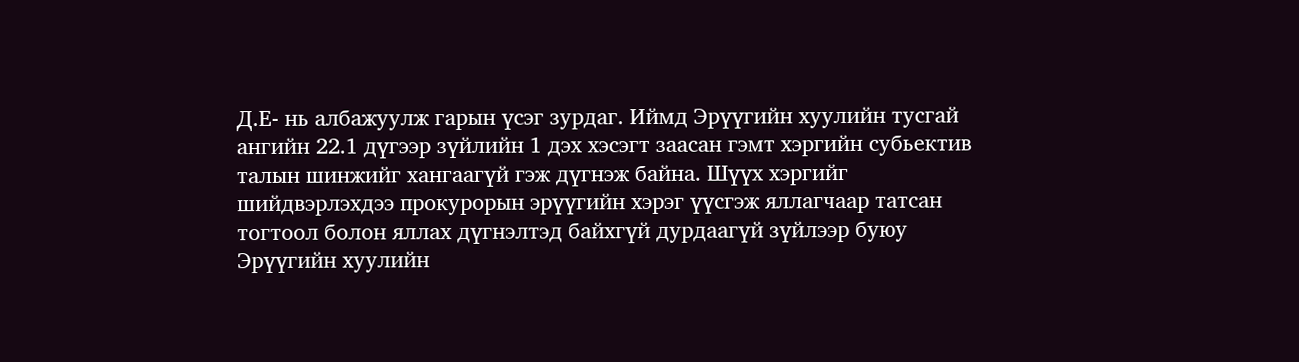Д.Е- нь албажуулж гарын үсэг зурдаг. Иймд Эрүүгийн хуулийн тусгай ангийн 22.1 дүгээр зүйлийн 1 дэх хэсэгт заасан гэмт хэргийн субьектив талын шинжийг хангаагүй гэж дүгнэж байна. Шүүх хэргийг шийдвэрлэхдээ прокурорын эрүүгийн хэрэг үүсгэж яллагчаар татсан тогтоол болон яллах дүгнэлтэд байхгүй дурдаагүй зүйлээр буюу Эрүүгийн хуулийн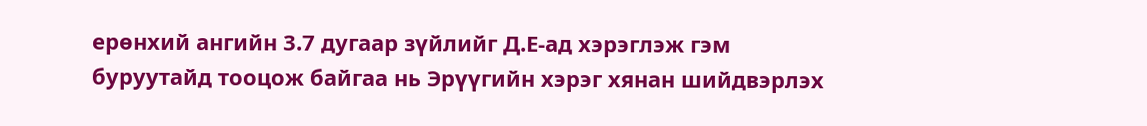ерөнхий ангийн 3.7 дугаар зүйлийг Д.Е-ад хэрэглэж гэм буруутайд тооцож байгаа нь Эрүүгийн хэрэг хянан шийдвэрлэх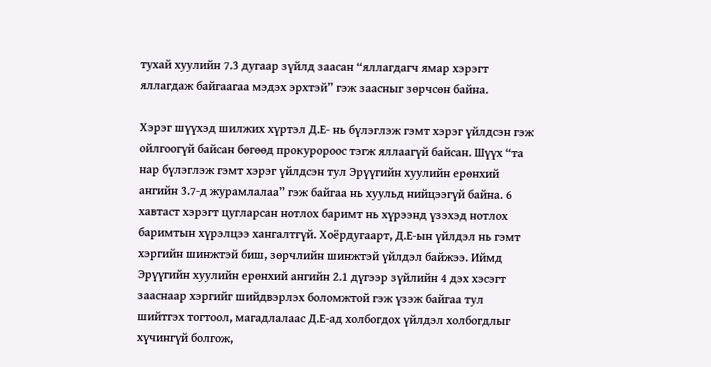тухай хуулийн 7.3 дугаар зүйлд заасан “яллагдагч ямар хэрэгт яллагдаж байгаагаа мэдэх эрхтэй” гэж заасныг зөрчсөн байна.

Хэрэг шүүхэд шилжих хүртэл Д.Е- нь бүлэглэж гэмт хэрэг үйлдсэн гэж ойлгоогүй байсан бөгөөд прокуророос тэгж яллаагүй байсан. Шүүх “та нар бүлэглэж гэмт хэрэг үйлдсэн тул Эрүүгийн хуулийн ерөнхий ангийн 3.7-д журамлалаа” гэж байгаа нь хуульд нийцээгүй байна. 6 хавтаст хэрэгт цугларсан нотлох баримт нь хүрээнд үзэхэд нотлох баримтын хүрэлцээ хангалтгүй. Хоёрдугаарт, Д.Е-ын үйлдэл нь гэмт хэргийн шинжтэй биш, зөрчлийн шинжтэй үйлдэл байжээ. Иймд Эрүүгийн хуулийн ерөнхий ангийн 2.1 дүгээр зүйлийн 4 дэх хэсэгт зааснаар хэргийг шийдвэрлэх боломжтой гэж үзэж байгаа тул шийтгэх тогтоол, магадлалаас Д.Е-ад холбогдох үйлдэл холбогдлыг хүчингүй болгож,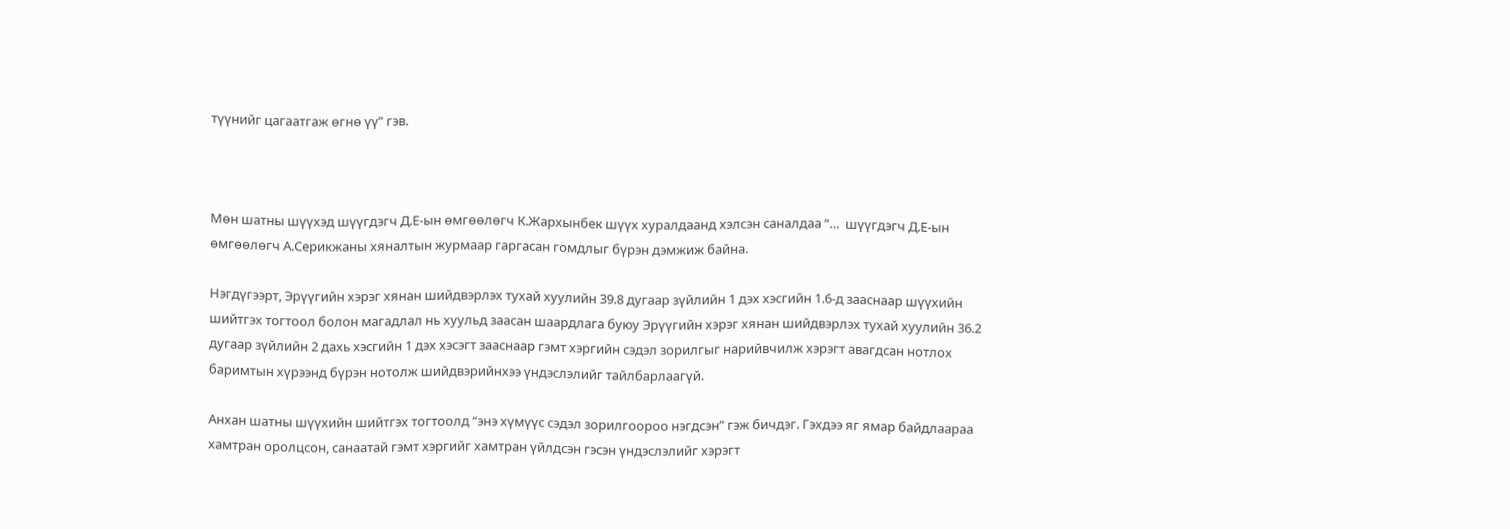түүнийг цагаатгаж өгнө үү” гэв.



Мөн шатны шүүхэд шүүгдэгч Д.Е-ын өмгөөлөгч К.Жархынбек шүүх хуралдаанд хэлсэн саналдаа “…  шүүгдэгч Д.Е-ын өмгөөлөгч А.Серикжаны хяналтын журмаар гаргасан гомдлыг бүрэн дэмжиж байна.

Нэгдүгээрт, Эрүүгийн хэрэг хянан шийдвэрлэх тухай хуулийн 39.8 дугаар зүйлийн 1 дэх хэсгийн 1.6-д зааснаар шүүхийн шийтгэх тогтоол болон магадлал нь хуульд заасан шаардлага буюу Эрүүгийн хэрэг хянан шийдвэрлэх тухай хуулийн 36.2 дугаар зүйлийн 2 дахь хэсгийн 1 дэх хэсэгт зааснаар гэмт хэргийн сэдэл зорилгыг нарийвчилж хэрэгт авагдсан нотлох баримтын хүрээнд бүрэн нотолж шийдвэрийнхээ үндэслэлийг тайлбарлаагүй.

Анхан шатны шүүхийн шийтгэх тогтоолд “энэ хүмүүс сэдэл зорилгоороо нэгдсэн” гэж бичдэг. Гэхдээ яг ямар байдлаараа хамтран оролцсон, санаатай гэмт хэргийг хамтран үйлдсэн гэсэн үндэслэлийг хэрэгт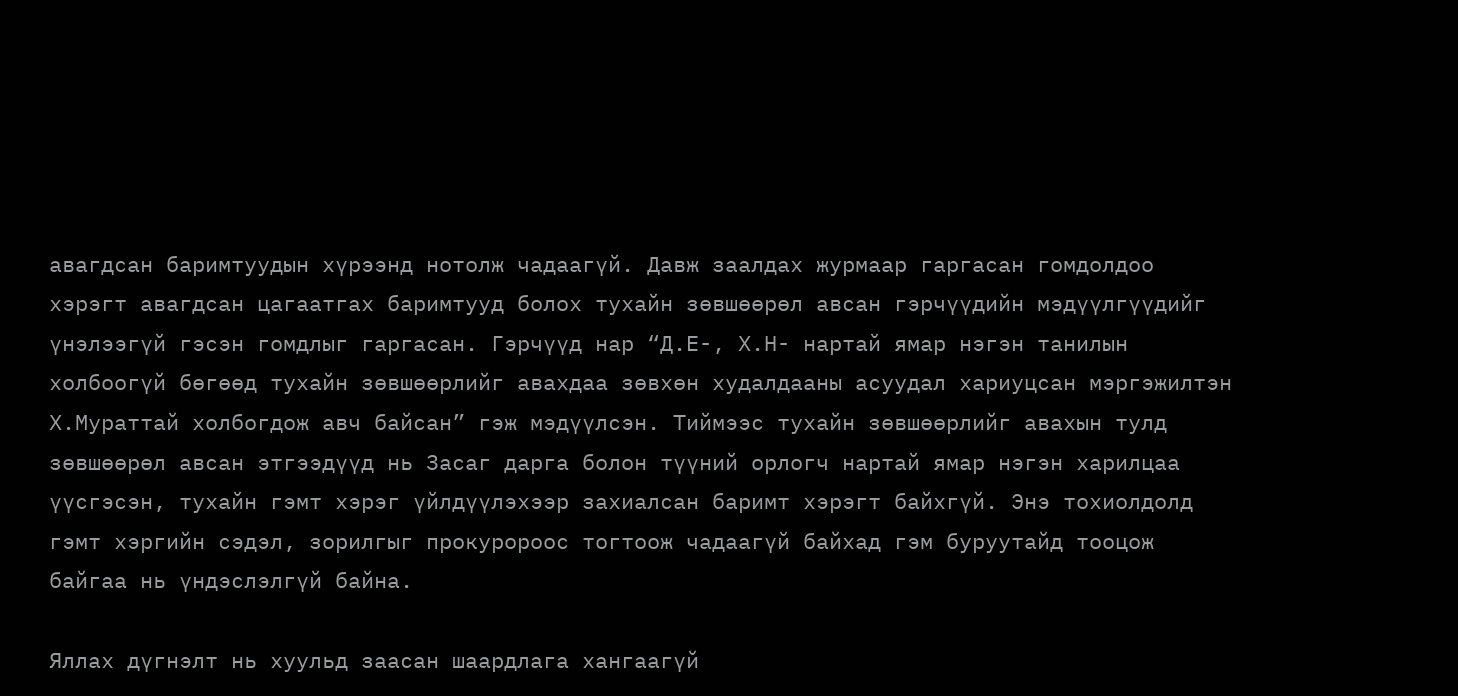авагдсан баримтуудын хүрээнд нотолж чадаагүй. Давж заалдах журмаар гаргасан гомдолдоо хэрэгт авагдсан цагаатгах баримтууд болох тухайн зөвшөөрөл авсан гэрчүүдийн мэдүүлгүүдийг үнэлээгүй гэсэн гомдлыг гаргасан. Гэрчүүд нар “Д.Е-, Х.Н- нартай ямар нэгэн танилын холбоогүй бөгөөд тухайн зөвшөөрлийг авахдаа зөвхөн худалдааны асуудал хариуцсан мэргэжилтэн Х.Мураттай холбогдож авч байсан” гэж мэдүүлсэн. Тиймээс тухайн зөвшөөрлийг авахын тулд зөвшөөрөл авсан этгээдүүд нь Засаг дарга болон түүний орлогч нартай ямар нэгэн харилцаа үүсгэсэн, тухайн гэмт хэрэг үйлдүүлэхээр захиалсан баримт хэрэгт байхгүй. Энэ тохиолдолд гэмт хэргийн сэдэл, зорилгыг прокуророос тогтоож чадаагүй байхад гэм буруутайд тооцож байгаа нь үндэслэлгүй байна.

Яллах дүгнэлт нь хуульд заасан шаардлага хангаагүй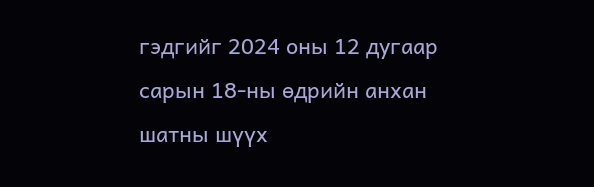гэдгийг 2024 оны 12 дугаар сарын 18-ны өдрийн анхан шатны шүүх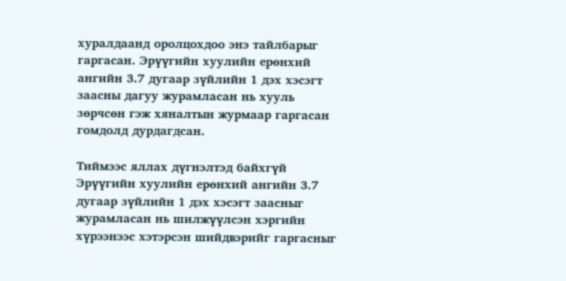хуралдаанд оролцохдоо энэ тайлбарыг гаргасан. Эрүүгийн хуулийн ерөнхий ангийн 3.7 дугаар зүйлийн 1 дэх хэсэгт заасны дагуу журамласан нь хууль зөрчсөн гэж хяналтын журмаар гаргасан гомдолд дурдагдсан.

Тиймээс яллах дүгнэлтэд байхгүй Эрүүгийн хуулийн ерөнхий ангийн 3.7 дугаар зүйлийн 1 дэх хэсэгт заасныг журамласан нь шилжүүлсэн хэргийн хүрээнээс хэтэрсэн шийдвэрийг гаргасныг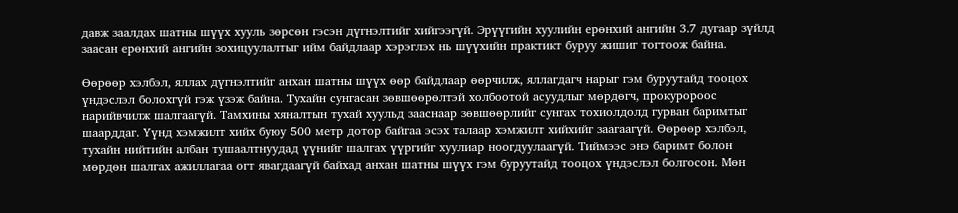давж заалдах шатны шүүх хууль зөрсөн гэсэн дүгнэлтийг хийгээгүй. Эрүүгийн хуулийн ерөнхий ангийн 3.7 дугаар зүйлд заасан ерөнхий ангийн зохицуулалтыг ийм байдлаар хэрэглэх нь шүүхийн практикт буруу жишиг тогтоож байна.

Өөрөөр хэлбэл, яллах дүгнэлтийг анхан шатны шүүх өөр байдлаар өөрчилж, яллагдагч нарыг гэм буруутайд тооцох үндэслэл болохгүй гэж үзэж байна. Тухайн сунгасан зөвшөөрөлтэй холбоотой асуудлыг мөрдөгч, прокуророос нарийвчилж шалгаагүй. Тамхины хяналтын тухай хуульд зааснаар зөвшөөрлийг сунгах тохиолдолд гурван баримтыг шаарддаг. Үүнд хэмжилт хийх буюу 500 метр дотор байгаа эсэх талаар хэмжилт хийхийг заагаагүй. Өөрөөр хэлбэл, тухайн нийтийн албан тушаалтнуудад үүнийг шалгах үүргийг хуулиар ноогдуулаагүй. Тиймээс энэ баримт болон мөрдөн шалгах ажиллагаа огт явагдаагүй байхад анхан шатны шүүх гэм буруутайд тооцох үндэслэл болгосон. Мөн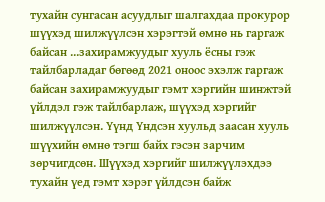тухайн сунгасан асуудлыг шалгахдаа прокурор шүүхэд шилжүүлсэн хэрэгтэй өмнө нь гаргаж байсан ...захирамжуудыг хууль ёсны гэж тайлбарладаг бөгөөд 2021 оноос эхэлж гаргаж байсан захирамжуудыг гэмт хэргийн шинжтэй үйлдэл гэж тайлбарлаж, шүүхэд хэргийг шилжүүлсэн. Үүнд Үндсэн хуульд заасан хууль шүүхийн өмнө тэгш байх гэсэн зарчим зөрчигдсөн. Шүүхэд хэргийг шилжүүлэхдээ тухайн үед гэмт хэрэг үйлдсэн байж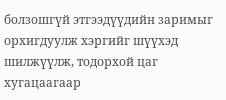болзошгүй этгээдүүдийн заримыг орхигдуулж хэргийг шүүхэд шилжүүлж, тодорхой цаг хугацаагаар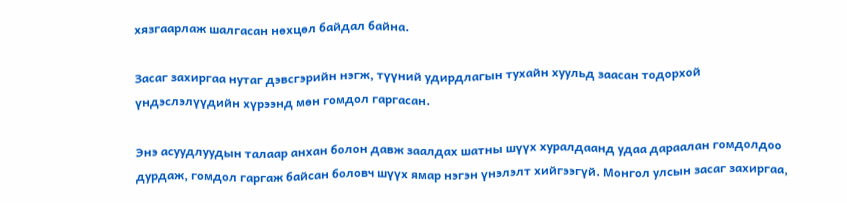хязгаарлаж шалгасан нөхцөл байдал байна.

Засаг захиргаа нутаг дэвсгэрийн нэгж, түүний удирдлагын тухайн хуульд заасан тодорхой үндэслэлүүдийн хүрээнд мөн гомдол гаргасан.

Энэ асуудлуудын талаар анхан болон давж заалдах шатны шүүх хуралдаанд удаа дараалан гомдолдоо дурдаж, гомдол гаргаж байсан боловч шүүх ямар нэгэн үнэлэлт хийгээгүй. Монгол улсын засаг захиргаа,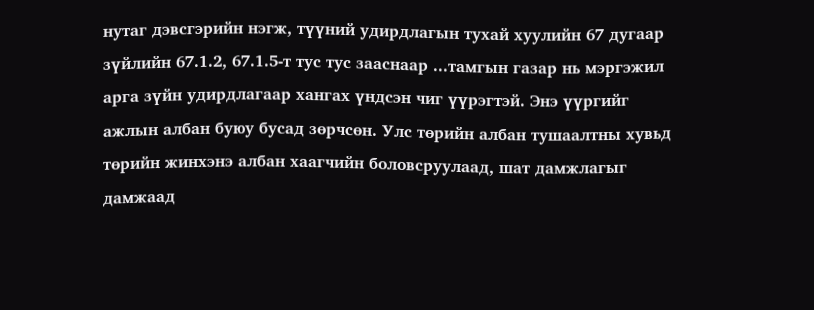нутаг дэвсгэрийн нэгж, түүний удирдлагын тухай хуулийн 67 дугаар зүйлийн 67.1.2, 67.1.5-т тус тус зааснаар ...тамгын газар нь мэргэжил арга зүйн удирдлагаар хангах үндсэн чиг үүрэгтэй. Энэ үүргийг ажлын албан буюу бусад зөрчсөн. Улс төрийн албан тушаалтны хувьд төрийн жинхэнэ албан хаагчийн боловсруулаад, шат дамжлагыг дамжаад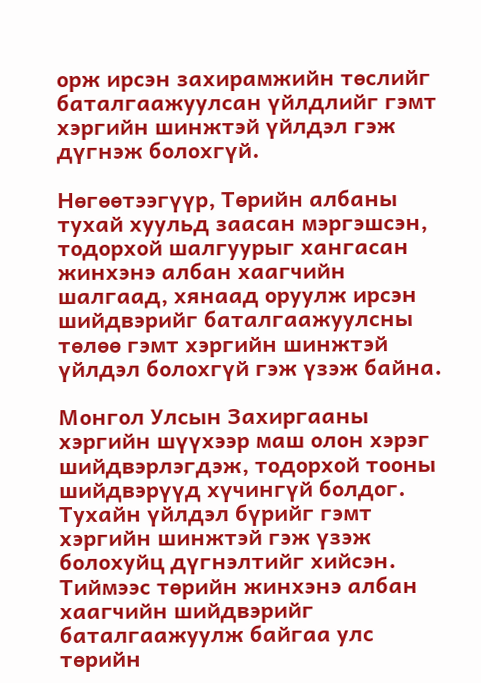орж ирсэн захирамжийн төслийг баталгаажуулсан үйлдлийг гэмт хэргийн шинжтэй үйлдэл гэж дүгнэж болохгүй.

Нөгөөтээгүүр, Төрийн албаны тухай хуульд заасан мэргэшсэн, тодорхой шалгуурыг хангасан жинхэнэ албан хаагчийн шалгаад, хянаад оруулж ирсэн шийдвэрийг баталгаажуулсны төлөө гэмт хэргийн шинжтэй үйлдэл болохгүй гэж үзэж байна.

Монгол Улсын Захиргааны хэргийн шүүхээр маш олон хэрэг шийдвэрлэгдэж, тодорхой тооны шийдвэрүүд хүчингүй болдог. Тухайн үйлдэл бүрийг гэмт хэргийн шинжтэй гэж үзэж болохуйц дүгнэлтийг хийсэн. Тиймээс төрийн жинхэнэ албан хаагчийн шийдвэрийг баталгаажуулж байгаа улс төрийн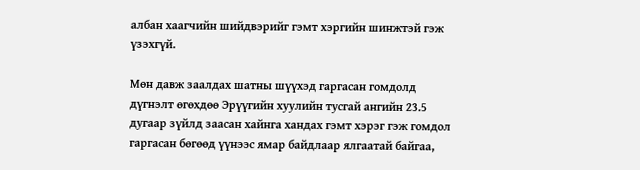албан хаагчийн шийдвэрийг гэмт хэргийн шинжтэй гэж үзэхгүй.

Мөн давж заалдах шатны шүүхэд гаргасан гомдолд дүгнэлт өгөхдөө Эрүүгийн хуулийн тусгай ангийн 23.5 дугаар зүйлд заасан хайнга хандах гэмт хэрэг гэж гомдол гаргасан бөгөөд үүнээс ямар байдлаар ялгаатай байгаа,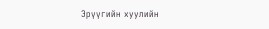Эрүүгийн хуулийн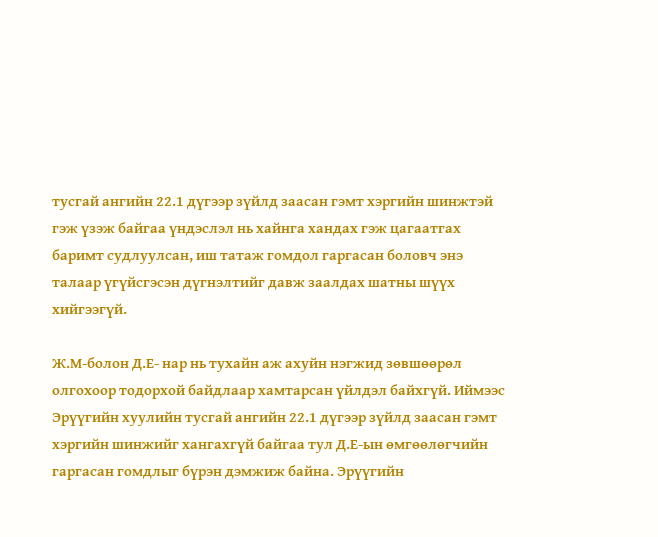тусгай ангийн 22.1 дүгээр зүйлд заасан гэмт хэргийн шинжтэй гэж үзэж байгаа үндэслэл нь хайнга хандах гэж цагаатгах баримт судлуулсан, иш татаж гомдол гаргасан боловч энэ талаар үгүйсгэсэн дүгнэлтийг давж заалдах шатны шүүх хийгээгүй.

Ж.М-болон Д.Е- нар нь тухайн аж ахуйн нэгжид зөвшөөрөл олгохоор тодорхой байдлаар хамтарсан үйлдэл байхгүй. Иймээс Эрүүгийн хуулийн тусгай ангийн 22.1 дүгээр зүйлд заасан гэмт хэргийн шинжийг хангахгүй байгаа тул Д.Е-ын өмгөөлөгчийн гаргасан гомдлыг бүрэн дэмжиж байна. Эрүүгийн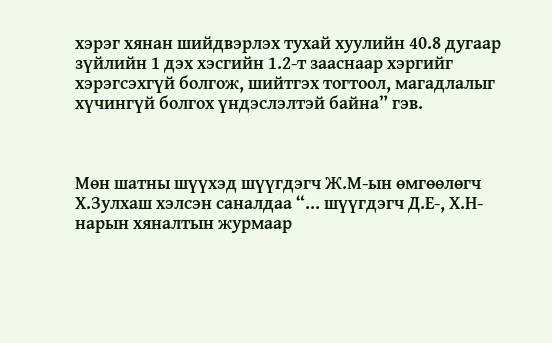хэрэг хянан шийдвэрлэх тухай хуулийн 40.8 дугаар зүйлийн 1 дэх хэсгийн 1.2-т зааснаар хэргийг хэрэгсэхгүй болгож, шийтгэх тогтоол, магадлалыг хүчингүй болгох үндэслэлтэй байна” гэв.



Мөн шатны шүүхэд шүүгдэгч Ж.М-ын өмгөөлөгч Х.Зулхаш хэлсэн саналдаа “... шүүгдэгч Д.Е-, Х.Н- нарын хяналтын журмаар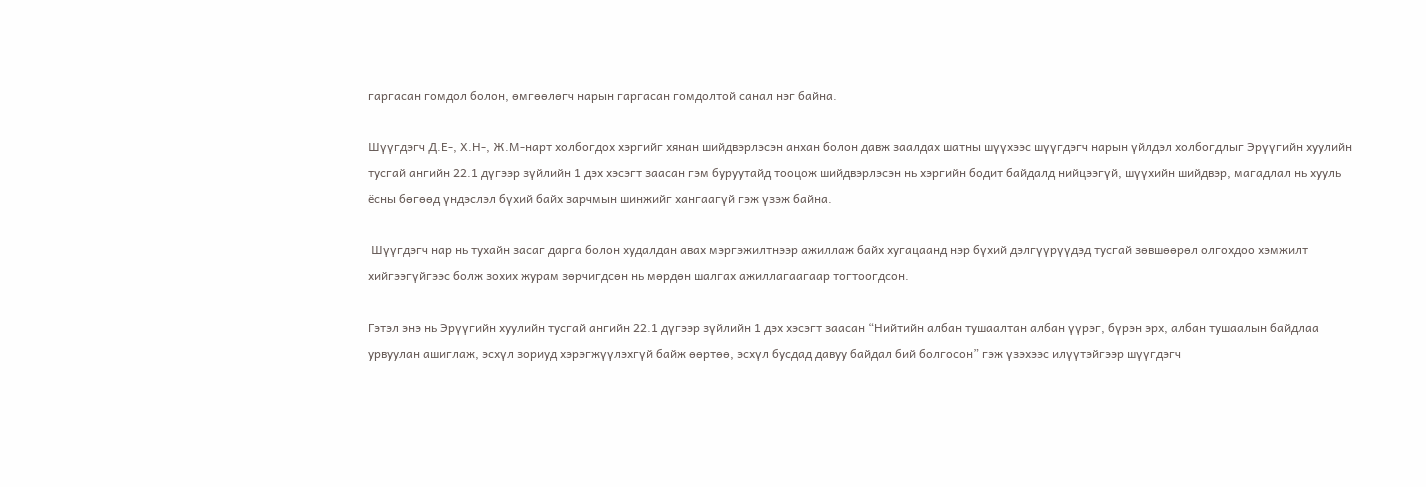гаргасан гомдол болон, өмгөөлөгч нарын гаргасан гомдолтой санал нэг байна.

Шүүгдэгч Д.Е-, Х.Н-, Ж.М-нарт холбогдох хэргийг хянан шийдвэрлэсэн анхан болон давж заалдах шатны шүүхээс шүүгдэгч нарын үйлдэл холбогдлыг Эрүүгийн хуулийн тусгай ангийн 22.1 дүгээр зүйлийн 1 дэх хэсэгт заасан гэм буруутайд тооцож шийдвэрлэсэн нь хэргийн бодит байдалд нийцээгүй, шүүхийн шийдвэр, магадлал нь хууль ёсны бөгөөд үндэслэл бүхий байх зарчмын шинжийг хангаагүй гэж үзэж байна.

 Шүүгдэгч нар нь тухайн засаг дарга болон худалдан авах мэргэжилтнээр ажиллаж байх хугацаанд нэр бүхий дэлгүүрүүдэд тусгай зөвшөөрөл олгохдоо хэмжилт хийгээгүйгээс болж зохих журам зөрчигдсөн нь мөрдөн шалгах ажиллагаагаар тогтоогдсон.

Гэтэл энэ нь Эрүүгийн хуулийн тусгай ангийн 22.1 дүгээр зүйлийн 1 дэх хэсэгт заасан “Нийтийн албан тушаалтан албан үүрэг, бүрэн эрх, албан тушаалын байдлаа урвуулан ашиглаж, эсхүл зориуд хэрэгжүүлэхгүй байж өөртөө, эсхүл бусдад давуу байдал бий болгосон” гэж үзэхээс илүүтэйгээр шүүгдэгч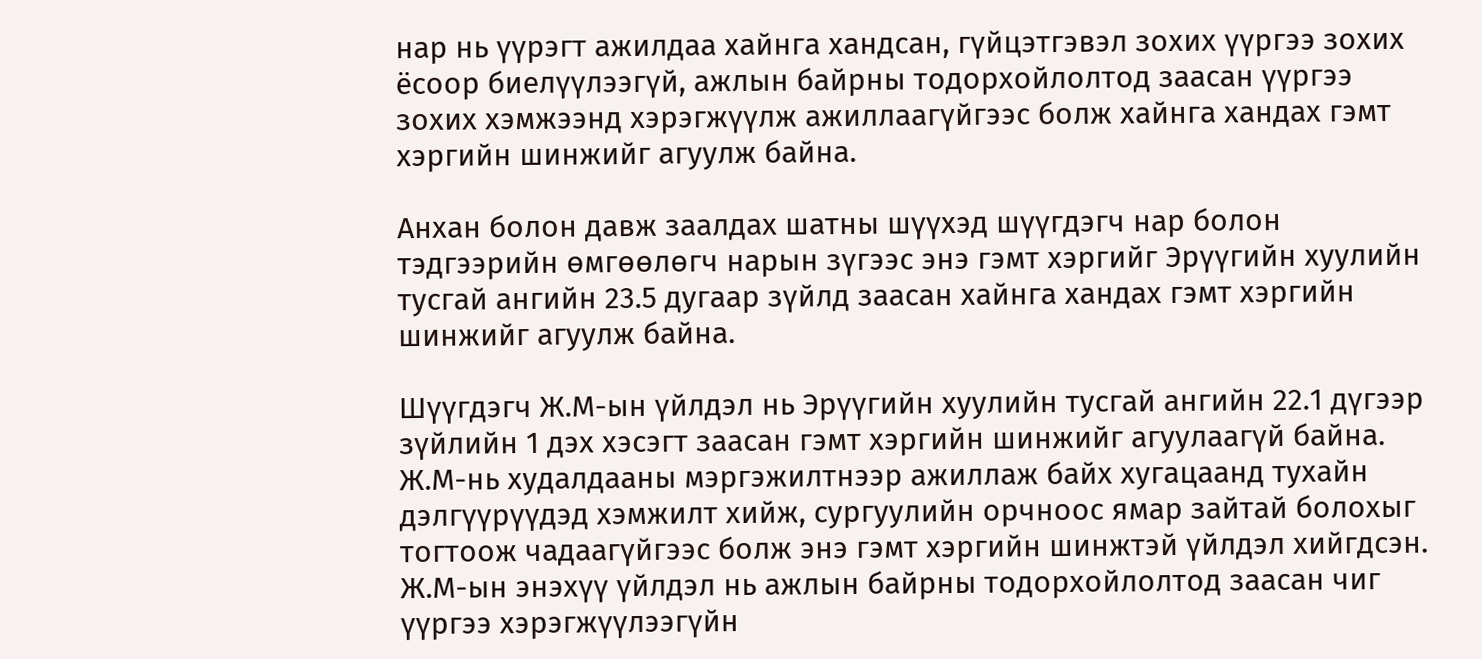нар нь үүрэгт ажилдаа хайнга хандсан, гүйцэтгэвэл зохих үүргээ зохих ёсоор биелүүлээгүй, ажлын байрны тодорхойлолтод заасан үүргээ зохих хэмжээнд хэрэгжүүлж ажиллаагүйгээс болж хайнга хандах гэмт хэргийн шинжийг агуулж байна.

Анхан болон давж заалдах шатны шүүхэд шүүгдэгч нар болон тэдгээрийн өмгөөлөгч нарын зүгээс энэ гэмт хэргийг Эрүүгийн хуулийн тусгай ангийн 23.5 дугаар зүйлд заасан хайнга хандах гэмт хэргийн шинжийг агуулж байна.

Шүүгдэгч Ж.М-ын үйлдэл нь Эрүүгийн хуулийн тусгай ангийн 22.1 дүгээр зүйлийн 1 дэх хэсэгт заасан гэмт хэргийн шинжийг агуулаагүй байна. Ж.М-нь худалдааны мэргэжилтнээр ажиллаж байх хугацаанд тухайн дэлгүүрүүдэд хэмжилт хийж, сургуулийн орчноос ямар зайтай болохыг тогтоож чадаагүйгээс болж энэ гэмт хэргийн шинжтэй үйлдэл хийгдсэн. Ж.М-ын энэхүү үйлдэл нь ажлын байрны тодорхойлолтод заасан чиг үүргээ хэрэгжүүлээгүйн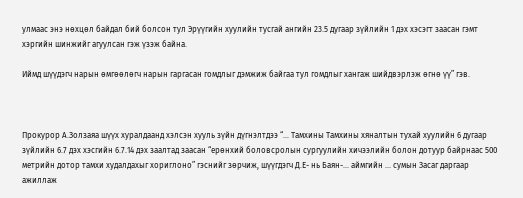улмаас энэ нөхцөл байдал бий болсон тул Эрүүгийн хуулийн тусгай ангийн 23.5 дугаар зүйлийн 1 дэх хэсэгт заасан гэмт хэргийн шинжийг агуулсан гэж үзэж байна.

Иймд шүүдэгч нарын өмгөөлөгч нарын гаргасан гомдлыг дэмжиж байгаа тул гомдлыг хангаж шийдвэрлэж өгнө үү” гэв.



Прокурор А.Золзаяа шүүх хуралдаанд хэлсэн хууль зүйн дүгнэлтдээ “... Тамхины Тамхины хяналтын тухай хуулийн 6 дугаар зүйлийн 6.7 дэх хэсгийн 6.7.14 дэх заалтад заасан “ерөнхий боловсролын сургуулийн хичээлийн болон дотуур байрнаас 500 метрийн дотор тамхи худалдахыг хориглоно” гэснийг зөрчиж, шүүгдэгч Д.Е- нь Баян-... аймгийн ... сумын Засаг даргаар ажиллаж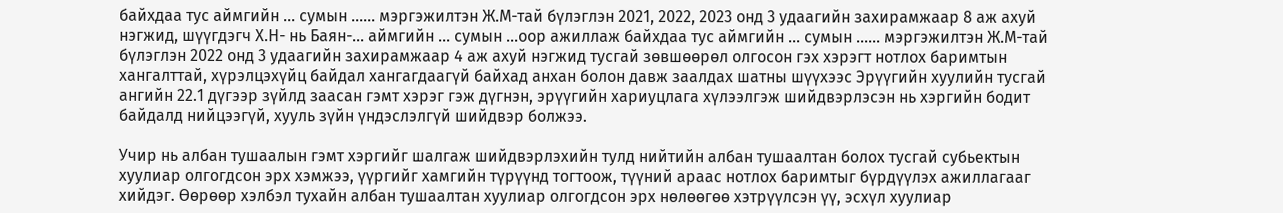байхдаа тус аймгийн ... сумын ...... мэргэжилтэн Ж.М-тай бүлэглэн 2021, 2022, 2023 онд 3 удаагийн захирамжаар 8 аж ахуй нэгжид, шүүгдэгч Х.Н- нь Баян-... аймгийн ... сумын ...оор ажиллаж байхдаа тус аймгийн ... сумын ...... мэргэжилтэн Ж.М-тай бүлэглэн 2022 онд 3 удаагийн захирамжаар 4 аж ахуй нэгжид тусгай зөвшөөрөл олгосон гэх хэрэгт нотлох баримтын хангалттай, хүрэлцэхүйц байдал хангагдаагүй байхад анхан болон давж заалдах шатны шүүхээс Эрүүгийн хуулийн тусгай ангийн 22.1 дүгээр зүйлд заасан гэмт хэрэг гэж дүгнэн, эрүүгийн хариуцлага хүлээлгэж шийдвэрлэсэн нь хэргийн бодит байдалд нийцээгүй, хууль зүйн үндэслэлгүй шийдвэр болжээ.

Учир нь албан тушаалын гэмт хэргийг шалгаж шийдвэрлэхийн тулд нийтийн албан тушаалтан болох тусгай субьектын хуулиар олгогдсон эрх хэмжээ, үүргийг хамгийн түрүүнд тогтоож, түүний араас нотлох баримтыг бүрдүүлэх ажиллагааг хийдэг. Өөрөөр хэлбэл тухайн албан тушаалтан хуулиар олгогдсон эрх нөлөөгөө хэтрүүлсэн үү, эсхүл хуулиар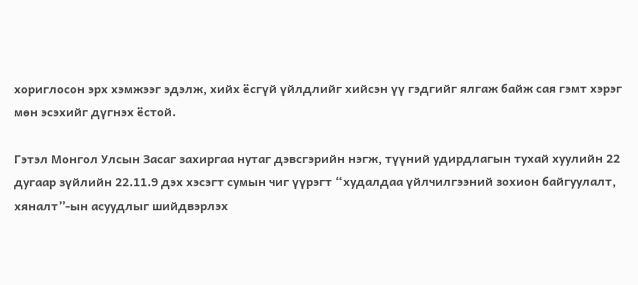хориглосон эрх хэмжээг эдэлж, хийх ёсгүй үйлдлийг хийсэн үү гэдгийг ялгаж байж сая гэмт хэрэг мөн эсэхийг дүгнэх ёстой.

Гэтэл Монгол Улсын Засаг захиргаа нутаг дэвсгэрийн нэгж, түүний удирдлагын тухай хуулийн 22 дугаар зүйлийн 22.11.9 дэх хэсэгт сумын чиг үүрэгт “худалдаа үйлчилгээний зохион байгуулалт, хяналт”-ын асуудлыг шийдвэрлэх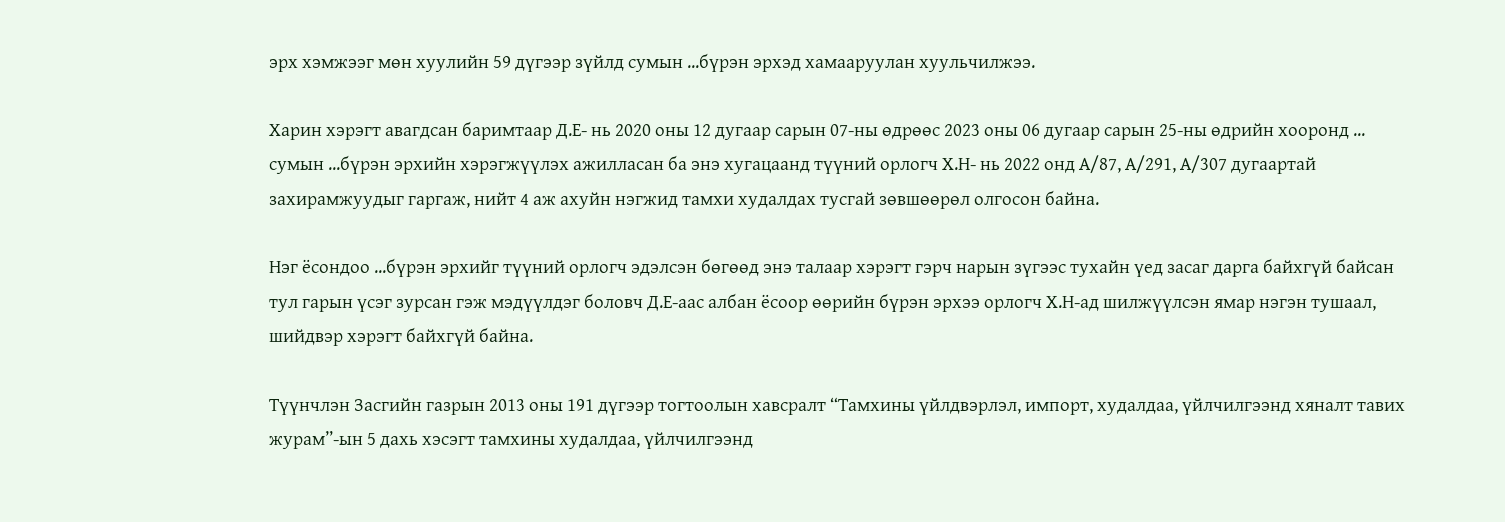эрх хэмжээг мөн хуулийн 59 дүгээр зүйлд сумын ...бүрэн эрхэд хамааруулан хуульчилжээ.

Харин хэрэгт авагдсан баримтаар Д.Е- нь 2020 оны 12 дугаар сарын 07-ны өдрөөс 2023 оны 06 дугаар сарын 25-ны өдрийн хооронд ... сумын ...бүрэн эрхийн хэрэгжүүлэх ажилласан ба энэ хугацаанд түүний орлогч Х.Н- нь 2022 онд А/87, А/291, А/307 дугаартай захирамжуудыг гаргаж, нийт 4 аж ахуйн нэгжид тамхи худалдах тусгай зөвшөөрөл олгосон байна.

Нэг ёсондоо ...бүрэн эрхийг түүний орлогч эдэлсэн бөгөөд энэ талаар хэрэгт гэрч нарын зүгээс тухайн үед засаг дарга байхгүй байсан тул гарын үсэг зурсан гэж мэдүүлдэг боловч Д.Е-аас албан ёсоор өөрийн бүрэн эрхээ орлогч Х.Н-ад шилжүүлсэн ямар нэгэн тушаал, шийдвэр хэрэгт байхгүй байна.

Түүнчлэн Засгийн газрын 2013 оны 191 дүгээр тогтоолын хавсралт “Тамхины үйлдвэрлэл, импорт, худалдаа, үйлчилгээнд хяналт тавих журам”-ын 5 дахь хэсэгт тамхины худалдаа, үйлчилгээнд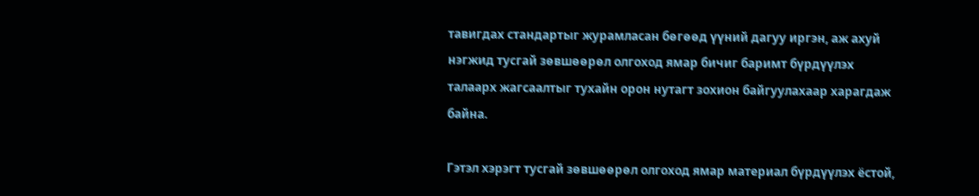тавигдах стандартыг журамласан бөгөөд үүний дагуу иргэн, аж ахуй нэгжид тусгай зөвшөөрөл олгоход ямар бичиг баримт бүрдүүлэх талаарх жагсаалтыг тухайн орон нутагт зохион байгуулахаар харагдаж байна.

Гэтэл хэрэгт тусгай зөвшөөрөл олгоход ямар материал бүрдүүлэх ёстой,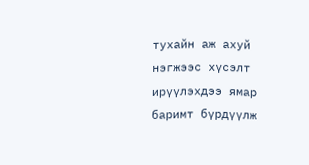тухайн аж ахуй нэгжээс хүсэлт ирүүлэхдээ ямар баримт бүрдүүлж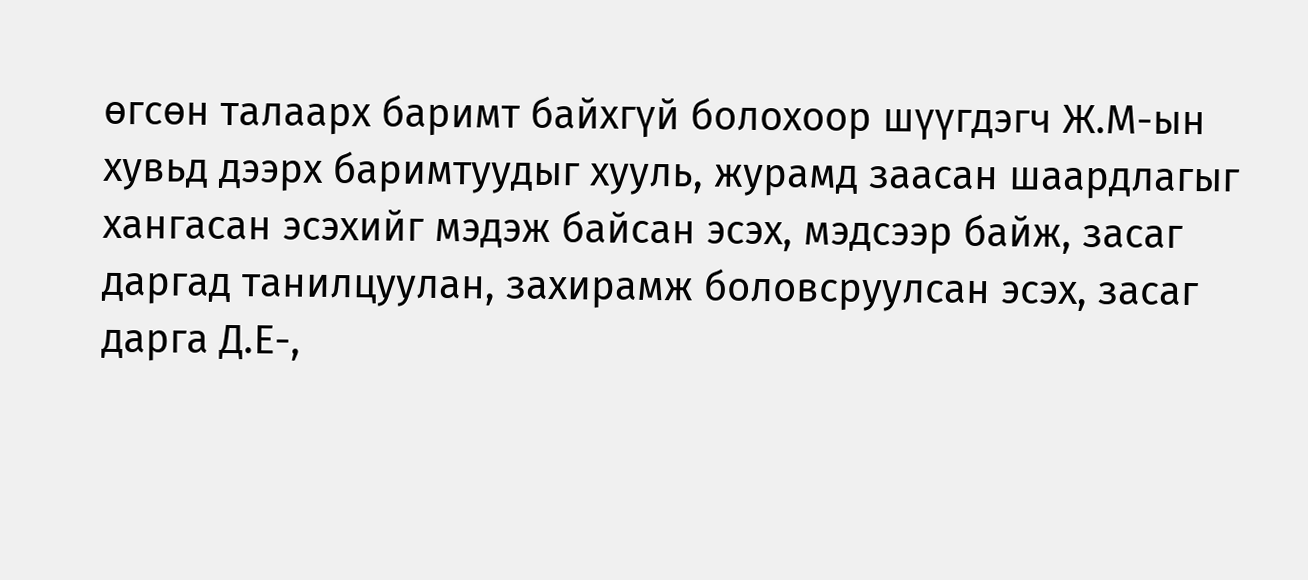өгсөн талаарх баримт байхгүй болохоор шүүгдэгч Ж.М-ын хувьд дээрх баримтуудыг хууль, журамд заасан шаардлагыг хангасан эсэхийг мэдэж байсан эсэх, мэдсээр байж, засаг даргад танилцуулан, захирамж боловсруулсан эсэх, засаг дарга Д.Е-,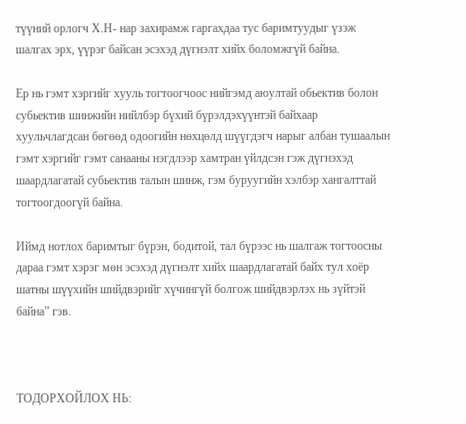түүний орлогч Х.Н- нар захирамж гаргахдаа тус баримтуудыг үзэж шалгах эрх, үүрэг байсан эсэхэд дүгнэлт хийх боломжгүй байна.

Ер нь гэмт хэргийг хууль тогтоогчоос нийгэмд аюултай обьектив болон субьектив шинжийн нийлбэр бүхий бүрэлдэхүүнтэй байхаар хуульчлагдсан бөгөөд одоогийн нөхцөлд шүүгдэгч нарыг албан тушаалын гэмт хэргийг гэмт санааны нэгдлээр хамтран үйлдсэн гэж дүгнэхэд шаардлагатай субьектив талын шинж, гэм буруугийн хэлбэр хангалттай тогтоогдоогүй байна.

Иймд нотлох баримтыг бүрэн, бодитой, тал бүрээс нь шалгаж тогтоосны дараа гэмт хэрэг мөн эсэхэд дүгнэлт хийх шаардлагатай байх тул хоёр шатны шүүхийн шийдвэрийг хүчингүй болгож шийдвэрлэх нь зүйтэй байна” гэв.



ТОДОРХОЙЛОХ НЬ: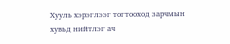Хууль хэрэглээг тогтооход зарчмын хувьд нийтлэг ач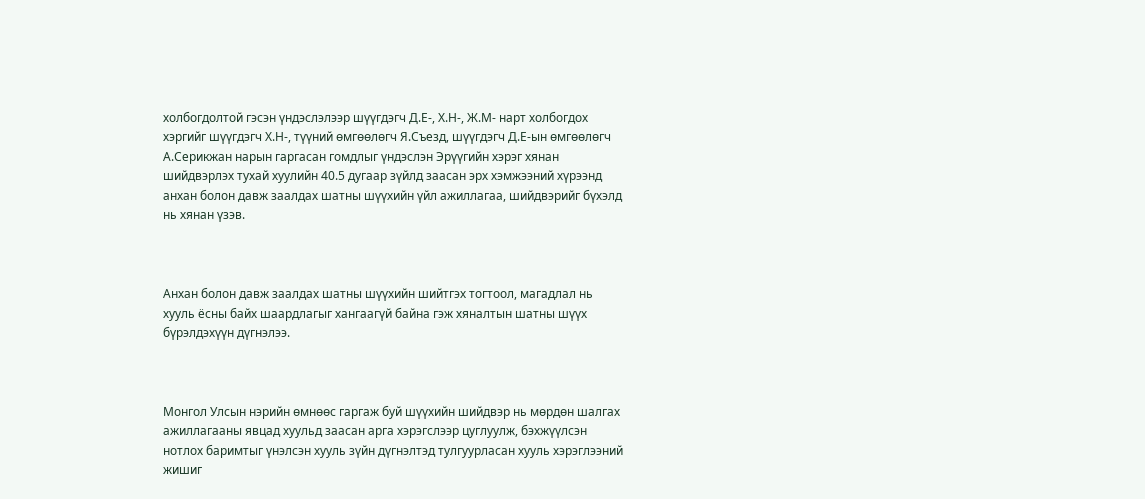холбогдолтой гэсэн үндэслэлээр шүүгдэгч Д.Е-, Х.Н-, Ж.М- нарт холбогдох хэргийг шүүгдэгч Х.Н-, түүний өмгөөлөгч Я.Съезд, шүүгдэгч Д.Е-ын өмгөөлөгч А.Серикжан нарын гаргасан гомдлыг үндэслэн Эрүүгийн хэрэг хянан шийдвэрлэх тухай хуулийн 40.5 дугаар зүйлд заасан эрх хэмжээний хүрээнд анхан болон давж заалдах шатны шүүхийн үйл ажиллагаа, шийдвэрийг бүхэлд нь хянан үзэв.



Анхан болон давж заалдах шатны шүүхийн шийтгэх тогтоол, магадлал нь хууль ёсны байх шаардлагыг хангаагүй байна гэж хяналтын шатны шүүх бүрэлдэхүүн дүгнэлээ.



Монгол Улсын нэрийн өмнөөс гаргаж буй шүүхийн шийдвэр нь мөрдөн шалгах ажиллагааны явцад хуульд заасан арга хэрэгслээр цуглуулж, бэхжүүлсэн нотлох баримтыг үнэлсэн хууль зүйн дүгнэлтэд тулгуурласан хууль хэрэглээний жишиг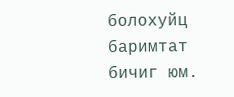болохуйц баримтат бичиг юм.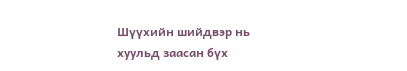Шүүхийн шийдвэр нь хуульд заасан бүх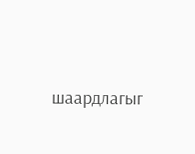шаардлагыг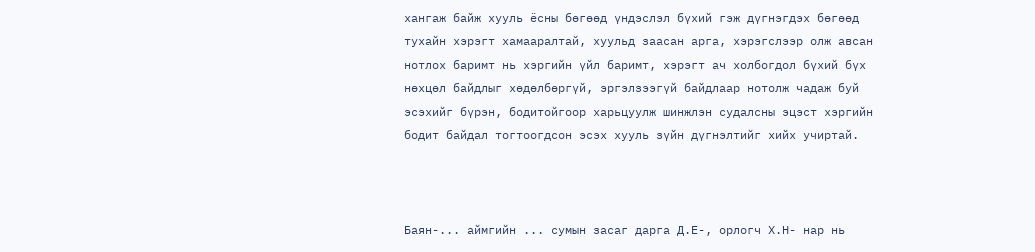хангаж байж хууль ёсны бөгөөд үндэслэл бүхий гэж дүгнэгдэх бөгөөд тухайн хэрэгт хамааралтай, хуульд заасан арга, хэрэгслээр олж авсан нотлох баримт нь хэргийн үйл баримт, хэрэгт ач холбогдол бүхий бүх нөхцөл байдлыг хөдөлбөргүй, эргэлзээгүй байдлаар нотолж чадаж буй эсэхийг бүрэн, бодитойгоор харьцуулж шинжлэн судалсны эцэст хэргийн бодит байдал тогтоогдсон эсэх хууль зүйн дүгнэлтийг хийх учиртай.



Баян-... аймгийн ... сумын засаг дарга Д.Е-, орлогч Х.Н- нар нь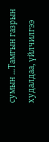сумын ...Тамгын газрын худалдаа, үйлчилгээ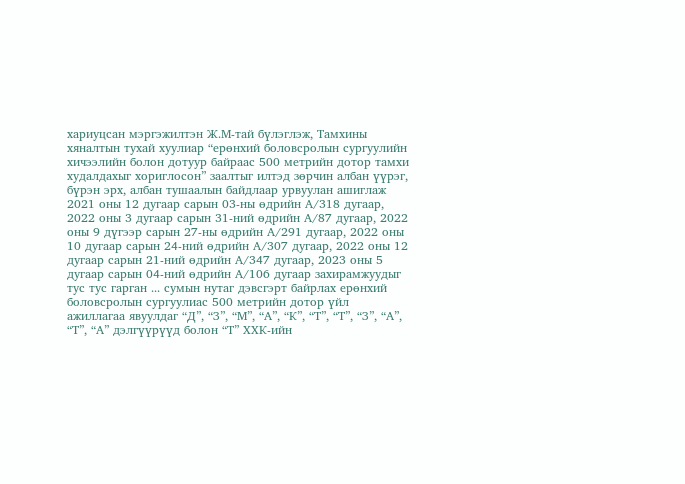хариуцсан мэргэжилтэн Ж.М-тай бүлэглэж, Тамхины хяналтын тухай хуулиар “ерөнхий боловсролын сургуулийн хичээлийн болон дотуур байраас 500 метрийн дотор тамхи худалдахыг хориглосон” заалтыг илтэд зөрчин албан үүрэг, бүрэн эрх, албан тушаалын байдлаар урвуулан ашиглаж 2021 оны 12 дугаар сарын 03-ны өдрийн А/318 дугаар, 2022 оны 3 дугаар сарын 31-ний өдрийн А/87 дугаар, 2022 оны 9 дүгээр сарын 27-ны өдрийн А/291 дугаар, 2022 оны 10 дугаар сарын 24-ний өдрийн А/307 дугаар, 2022 оны 12 дугаар сарын 21-ний өдрийн А/347 дугаар, 2023 оны 5 дугаар сарын 04-ний өдрийн А/106 дугаар захирамжуудыг тус тус гарган ... сумын нутаг дэвсгэрт байрлах ерөнхий боловсролын сургуулиас 500 метрийн дотор үйл ажиллагаа явуулдаг “Д”, “З”, “М”, “А”, “К”, “Т”, “Т”, “З”, “А”, “Т”, “А” дэлгүүрүүд болон “Т” ХХК-ийн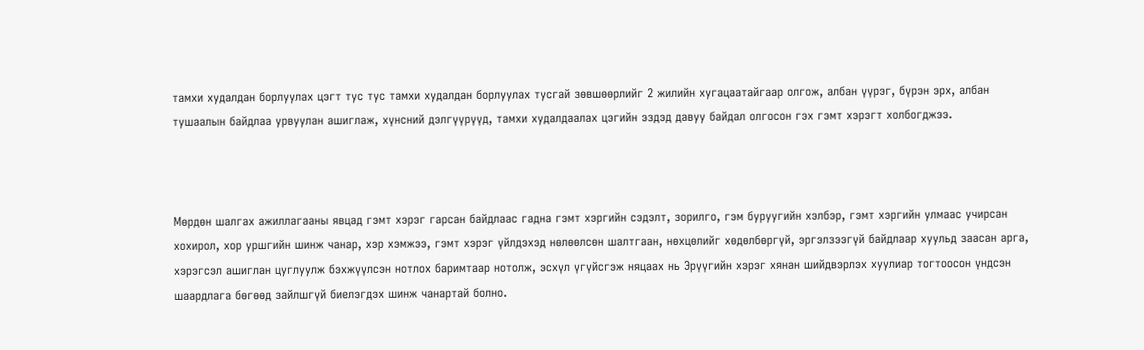тамхи худалдан борлуулах цэгт тус тус тамхи худалдан борлуулах тусгай зөвшөөрлийг 2 жилийн хугацаатайгаар олгож, албан үүрэг, бүрэн эрх, албан тушаалын байдлаа урвуулан ашиглаж, хүнсний дэлгүүрүүд, тамхи худалдаалах цэгийн эздэд давуу байдал олгосон гэх гэмт хэрэгт холбогджээ.



Мөрдөн шалгах ажиллагааны явцад гэмт хэрэг гарсан байдлаас гадна гэмт хэргийн сэдэлт, зорилго, гэм буруугийн хэлбэр, гэмт хэргийн улмаас учирсан хохирол, хор уршгийн шинж чанар, хэр хэмжээ, гэмт хэрэг үйлдэхэд нөлөөлсөн шалтгаан, нөхцөлийг хөдөлбөргүй, эргэлзээгүй байдлаар хуульд заасан арга, хэрэгсэл ашиглан цуглуулж бэхжүүлсэн нотлох баримтаар нотолж, эсхүл үгүйсгэж няцаах нь Эрүүгийн хэрэг хянан шийдвэрлэх хуулиар тогтоосон үндсэн шаардлага бөгөөд зайлшгүй биелэгдэх шинж чанартай болно.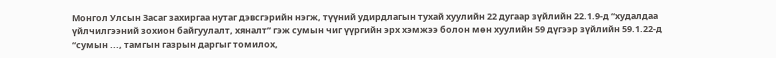Монгол Улсын Засаг захиргаа нутаг дэвсгэрийн нэгж, түүний удирдлагын тухай хуулийн 22 дугаар зүйлийн 22.1.9-д “худалдаа үйлчилгээний зохион байгуулалт, хяналт” гэж сумын чиг үүргийн эрх хэмжээ болон мөн хуулийн 59 дүгээр зүйлийн 59.1.22-д “сумын ..., тамгын газрын даргыг томилох,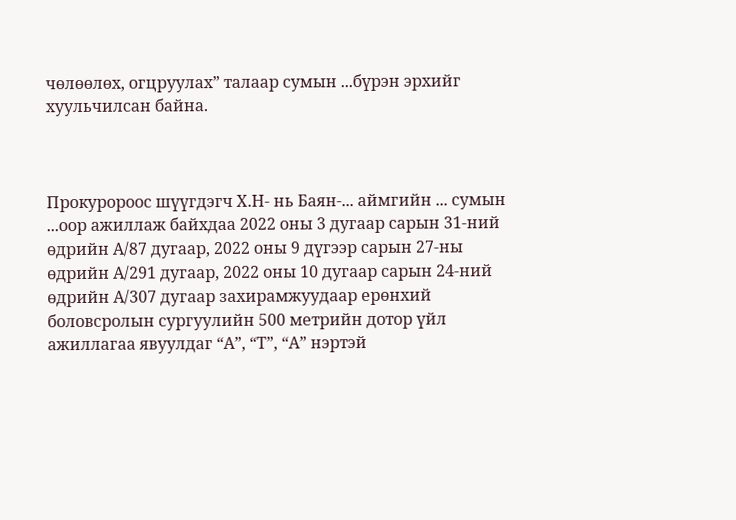чөлөөлөх, огцруулах” талаар сумын ...бүрэн эрхийг хуульчилсан байна.



Прокуророос шүүгдэгч Х.Н- нь Баян-... аймгийн ... сумын ...оор ажиллаж байхдаа 2022 оны 3 дугаар сарын 31-ний өдрийн А/87 дугаар, 2022 оны 9 дүгээр сарын 27-ны өдрийн А/291 дугаар, 2022 оны 10 дугаар сарын 24-ний өдрийн А/307 дугаар захирамжуудаар ерөнхий боловсролын сургуулийн 500 метрийн дотор үйл ажиллагаа явуулдаг “А”, “Т”, “А” нэртэй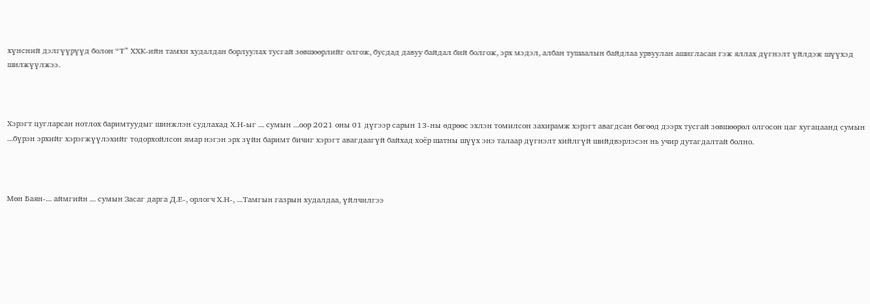хүнсний дэлгүүрүүд болон “Т” ХХК-ийн тамхи худалдан борлуулах тусгай зөвшөөрлийг олгож, бусдад давуу байдал бий болгож, эрх мэдэл, албан тушаалын байдлаа урвуулан ашигласан гэж яллах дүгнэлт үйлдэж шүүхэд шилжүүлжээ.



Хэрэгт цугларсан нотлох баримтуудыг шинжлэн судлахад Х.Н-ыг ... сумын ...оор 2021 оны 01 дүгээр сарын 13-ны өдрөөс эхлэн томилсон захирамж хэрэгт авагдсан бөгөөд дээрх тусгай зөвшөөрөл олгосон цаг хугацаанд сумын ...бүрэн эрхийг хэрэгжүүлэхийг тодорхойлсон ямар нэгэн эрх зүйн баримт бичиг хэрэгт авагдаагүй байхад хоёр шатны шүүх энэ талаар дүгнэлт хийлгүй шийдвэрлэсэн нь учир дутагдалтай болно.



Мөн Баян-... аймгийн ... сумын Засаг дарга Д.Е-, орлогч Х.Н-, ...Тамгын газрын худалдаа, үйлчилгээ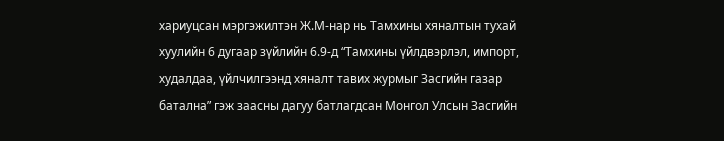хариуцсан мэргэжилтэн Ж.М-нар нь Тамхины хяналтын тухай хуулийн 6 дугаар зүйлийн 6.9-д “Тамхины үйлдвэрлэл, импорт, худалдаа, үйлчилгээнд хяналт тавих журмыг Засгийн газар батална” гэж заасны дагуу батлагдсан Монгол Улсын Засгийн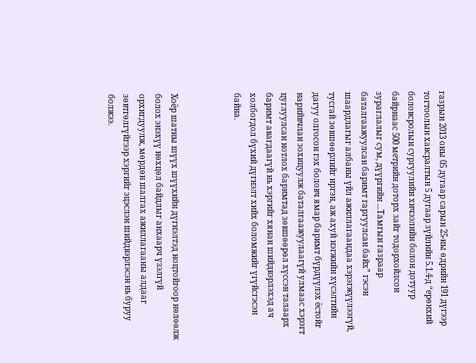газрын 2013 оны 05 дугаар сарын 25-ны өдрийн 191 дүгээр тогтоолын хавсралтын 5 дугаар зүйлийн 5.1.4-д “ерөнхий боловсролын сургуулийн хичээлийн болон дотуур байрнаас 500 метрийн доторх зайг тодорхойлсон зураглалыг сум, дүүргийн ...Тамгын газраар баталгаажуулсан баримт гаргуулсан байх” гэсэн шаардлагыг албаны үйл ажиллагаандаа хэрэгжүүлээгүй, тусгай зөвшөөрлийг иргэн, аж ахуй нэгжийн хүсэлтийн дагуу олгосон гэх боловч ямар баримт бүрдүүлэх ёстойг нарийвчлан зохицуулж баталгаажуулаагүй улмаас хэрэгт цуглуулсан нотлох баримтад зөвшөөрөл хүссэн талаарх баримт авагдаагүй нь хэргийг хянан шийдвэрлэхэд ач холбогдол бүхий дүгнэлт хийх боломжийг үгүйсгэсэн байна.



Хоёр шатны шүүх шүүхийн дүгнэлтэд ноцтойгоор нөлөөлж болох энэхүү нөхцөл байдлыг анхаарч үзэлгүй орхигдуулж, мөрдөн шалгах ажиллагааны алдааг зөвтгөлгүйгээр хэргийг эцэслэн шийдвэрлэсэн нь буруу болжээ.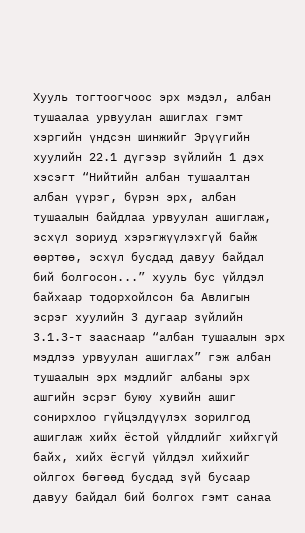Хууль тогтоогчоос эрх мэдэл, албан тушаалаа урвуулан ашиглах гэмт хэргийн үндсэн шинжийг Эрүүгийн хуулийн 22.1 дүгээр зүйлийн 1 дэх хэсэгт “Нийтийн албан тушаалтан албан үүрэг, бүрэн эрх, албан тушаалын байдлаа урвуулан ашиглаж, эсхүл зориуд хэрэгжүүлэхгүй байж өөртөө, эсхүл бусдад давуу байдал бий болгосон...” хууль бус үйлдэл байхаар тодорхойлсон ба Авлигын эсрэг хуулийн 3 дугаар зүйлийн 3.1.3-т зааснаар “албан тушаалын эрх мэдлээ урвуулан ашиглах” гэж албан тушаалын эрх мэдлийг албаны эрх ашгийн эсрэг буюу хувийн ашиг сонирхлоо гүйцэлдүүлэх зорилгод ашиглаж хийх ёстой үйлдлийг хийхгүй байх, хийх ёсгүй үйлдэл хийхийг ойлгох бөгөөд бусдад зүй бусаар давуу байдал бий болгох гэмт санаа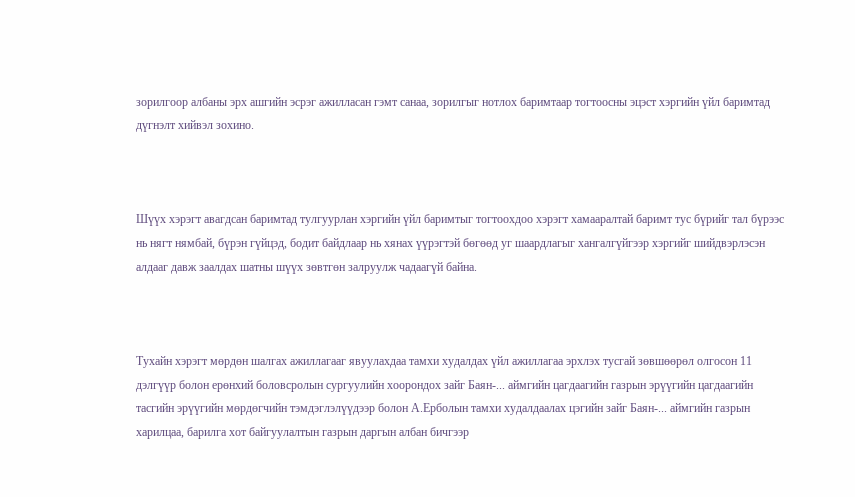зорилгоор албаны эрх ашгийн эсрэг ажилласан гэмт санаа, зорилгыг нотлох баримтаар тогтоосны эцэст хэргийн үйл баримтад дүгнэлт хийвэл зохино.



Шүүх хэрэгт авагдсан баримтад тулгуурлан хэргийн үйл баримтыг тогтоохдоо хэрэгт хамааралтай баримт тус бүрийг тал бүрээс нь нягт нямбай, бүрэн гүйцэд, бодит байдлаар нь хянах үүрэгтэй бөгөөд уг шаардлагыг хангалгүйгээр хэргийг шийдвэрлэсэн алдааг давж заалдах шатны шүүх зөвтгөн залруулж чадаагүй байна.



Тухайн хэрэгт мөрдөн шалгах ажиллагааг явуулахдаа тамхи худалдах үйл ажиллагаа эрхлэх тусгай зөвшөөрөл олгосон 11 дэлгүүр болон ерөнхий боловсролын сургуулийн хоорондох зайг Баян-... аймгийн цагдаагийн газрын эрүүгийн цагдаагийн тасгийн эрүүгийн мөрдөгчийн тэмдэглэлүүдээр болон А.Ерболын тамхи худалдаалах цэгийн зайг Баян-... аймгийн газрын харилцаа, барилга хот байгуулалтын газрын даргын албан бичгээр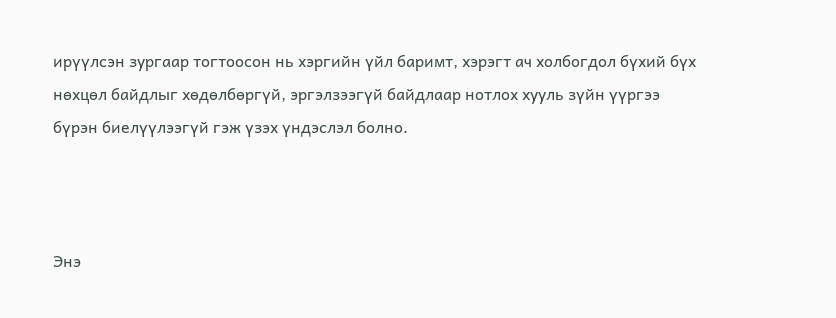ирүүлсэн зургаар тогтоосон нь хэргийн үйл баримт, хэрэгт ач холбогдол бүхий бүх нөхцөл байдлыг хөдөлбөргүй, эргэлзээгүй байдлаар нотлох хууль зүйн үүргээ бүрэн биелүүлээгүй гэж үзэх үндэслэл болно.



Энэ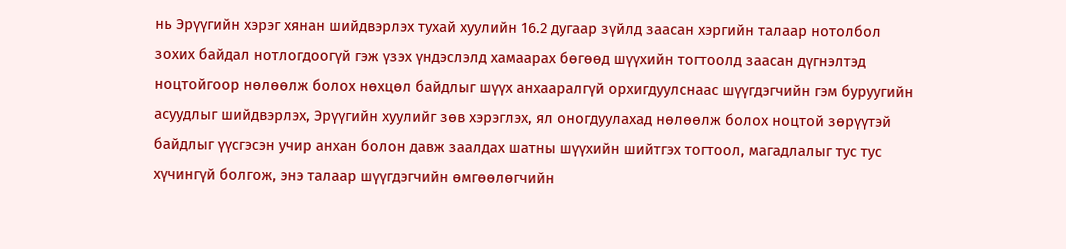нь Эрүүгийн хэрэг хянан шийдвэрлэх тухай хуулийн 16.2 дугаар зүйлд заасан хэргийн талаар нотолбол зохих байдал нотлогдоогүй гэж үзэх үндэслэлд хамаарах бөгөөд шүүхийн тогтоолд заасан дүгнэлтэд ноцтойгоор нөлөөлж болох нөхцөл байдлыг шүүх анхааралгүй орхигдуулснаас шүүгдэгчийн гэм буруугийн асуудлыг шийдвэрлэх, Эрүүгийн хуулийг зөв хэрэглэх, ял оногдуулахад нөлөөлж болох ноцтой зөрүүтэй байдлыг үүсгэсэн учир анхан болон давж заалдах шатны шүүхийн шийтгэх тогтоол, магадлалыг тус тус хүчингүй болгож, энэ талаар шүүгдэгчийн өмгөөлөгчийн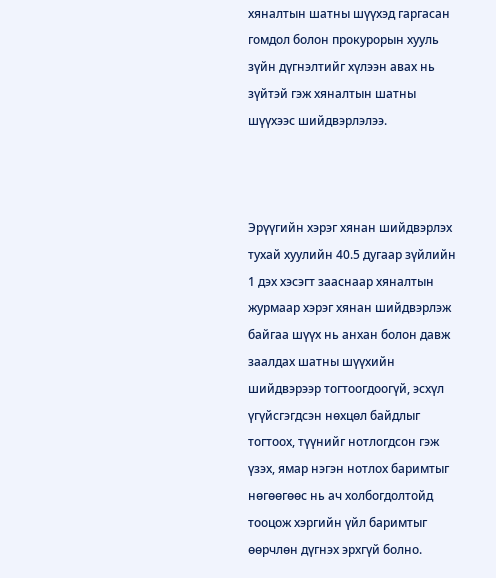хяналтын шатны шүүхэд гаргасан гомдол болон прокурорын хууль зүйн дүгнэлтийг хүлээн авах нь зүйтэй гэж хяналтын шатны шүүхээс шийдвэрлэлээ.



Эрүүгийн хэрэг хянан шийдвэрлэх тухай хуулийн 40.5 дугаар зүйлийн 1 дэх хэсэгт зааснаар хяналтын журмаар хэрэг хянан шийдвэрлэж байгаа шүүх нь анхан болон давж заалдах шатны шүүхийн шийдвэрээр тогтоогдоогүй, эсхүл үгүйсгэгдсэн нөхцөл байдлыг тогтоох, түүнийг нотлогдсон гэж үзэх, ямар нэгэн нотлох баримтыг нөгөөгөөс нь ач холбогдолтойд тооцож хэргийн үйл баримтыг өөрчлөн дүгнэх эрхгүй болно.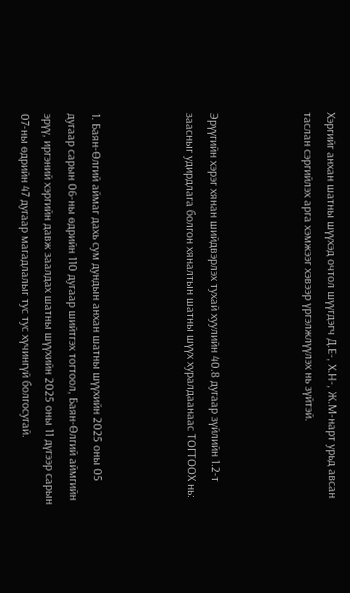Хэргийг анхан шатны шүүхэд очтол шүүгдэгч Д.Е-, Х.Н-, Ж.М-нарт урьд авсан таслан сэргийлэх арга хэмжээг хэвээр үргэлжлүүлэх нь зүйтэй.



Эрүүгийн хэрэг хянан шийдвэрлэх тухай хуулийн 40.8 дугаар зүйлийн 1.2-т заасныг удирдлага болгон хяналтын шатны шүүх хуралдаанаас ТОГТООХ нь:



1. Баян-Өлгий аймаг дахь сум дундын анхан шатны шүүхийн 2025 оны 05 дугаар сарын 06-ны өдрийн 110 дугаар шийтгэх тогтоол, Баян-Өлгий аймгийн эрүү, иргэний хэргийн давж заалдах шатны шүүхийн 2025 оны 11 дүгээр сарын 07-ны өдрийн 47 дугаар магадлалыг тус тус хүчингүй болгосугай.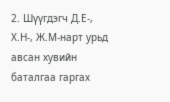2. Шүүгдэгч Д.Е-, Х.Н-, Ж.М-нарт урьд авсан хувийн баталгаа гаргах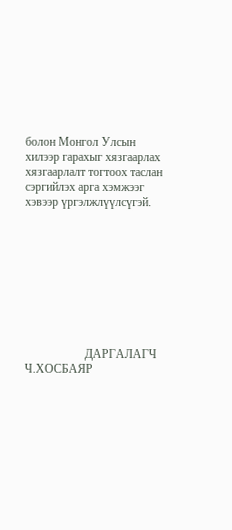болон Монгол Улсын хилээр гарахыг хязгаарлах хязгаарлалт тогтоох таслан сэргийлэх арга хэмжээг хэвээр үргэлжлүүлсүгэй.









                    ДАРГАЛАГЧ                                                Ч.ХОСБАЯР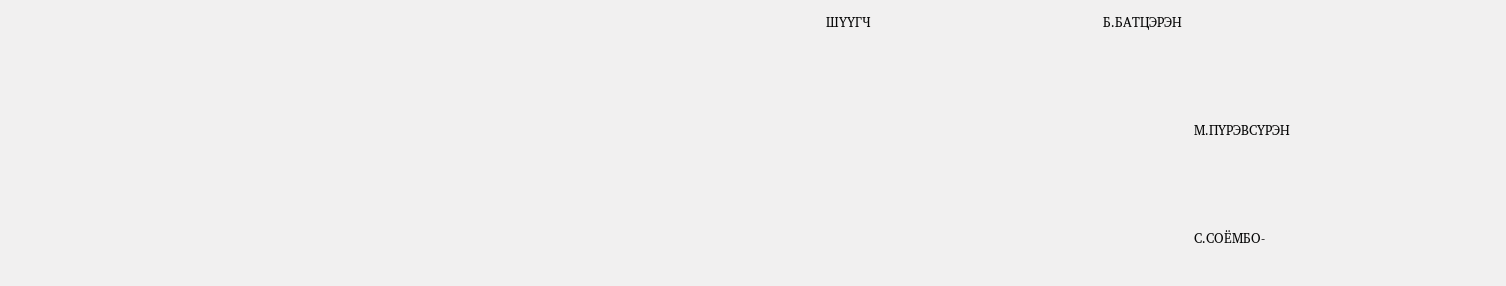ШҮҮГЧ                                                          Б.БАТЦЭРЭН



                                                                                            М.ПҮРЭВСҮРЭН



                                                                                            С.СОЁМБО-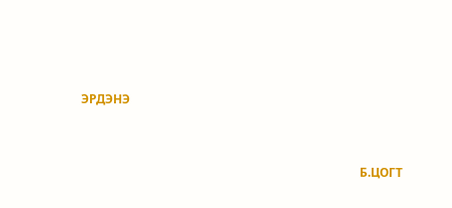ЭРДЭНЭ



                                                                                             Б.ЦОГТ